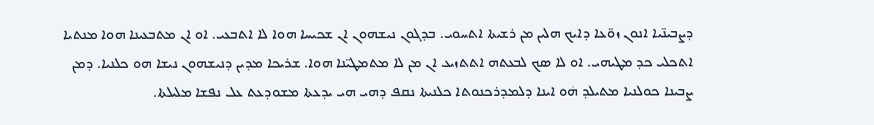ܕܨܒܝܢ̈ܝܐ ܐܢܘܢ ܙܘ̈ܥܐ ܕܐܝܟ ܗܠܝܢ ܡܢ ܪܫܝܬܐ ܐܬܚܘܝ. ܒܕܓܘܢ ܢܝܫܗܘܢ ܐܢ ܫܟܝܚܐ ܗܘܐ ܠܐ ܐܬܒܥܝ. ܐܘ ܐܢ ܡܬܒܥܝܢܐ ܗܘܐ ܡܢܬܝܐ ܐܬܟܠܝ ܟܕ ܡܛܝܗܝ. ܐܘ ܠܐ ܣܟ ܠܒܥܬܗ ܐܬܬܙܝܥ ܐܢ ܡܢ ܠܐ ܡܬܡܛܝ̈ܢܐ ܗܘܐ. ܫܪܝܟܐ ܡܕܝܢ ܕܢܝܫܗܘܢ ܢܝܫܐ ܗܘ ܟܠܢܝܐ. ܕܡܢ ܨܒܝܢܐ ܟܘܠܢܝܐ ܡܬܝܠܕ ܗܿܘ ܐܝܢܐ ܕܠܡܕܪܟܢܘܬܐ ܟܠܢܝܬܐ ܢܩܦ ܕܗܝ ܗܝ ܝܕܥܬܐ ܡܫܘܕܥܬ ܥܠ ܢܦܫܐ ܡܠܝܠܬܐ.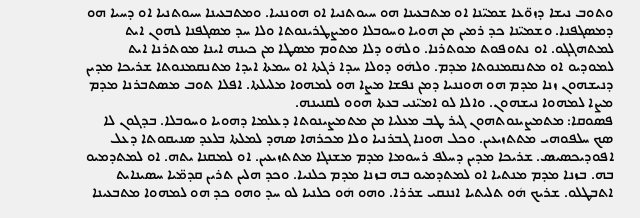ܘܬܘܒ ܢܝܫܐ ܕܙܘ̈ܥܐ ܫܡܝ̈ܢܐ ܐܘ ܡܬܒܥܝܢܐ ܗܘ ܚܝܘܬܢܝܐ ܐܘ ܗܘܢܢܝܐ. ܘܡܬܒܥܝܢܐ ܚܝܘܬܢܝܐ ܐܘ ܕܚܝܐ ܗܘ ܕܡܣܓܦܢܐ. ܘܫܡܝ̈ܢܐ ܟܕ ܪܡܝܢ ܡܢ ܗܘܝܐ ܘܚܘܒܠܐ ܘܡܨܛܪܝܢܘܬܐ ܘܠܐ ܚܕ ܡܣܓܦܢܐ ܠܗܘܢ ܐܝܬ ܠܡܬܗܓܓܘ. ܐܘ ܢܬܘܦܘܬ ܡܘܬܪܢܐ. ܘܠܗܿܘ ܕܠܐ ܡܬܘܡ ܡܣܛܐ ܡܢ ܟܝܢܗ ܐܝܢܐ ܡܘܬܪܢܐ ܐܝܬ ܠܡܘܕܝܘ ܐܘ ܡܬܢܩܡܢܘܬܐ ܡܕܡ. ܘܠܗܿܘ ܕܘܠܐ ܚܕܐ ܪܓܬܐ ܐܘ ܚܡܬܐ ܐܝܕܐ ܡܬܢܩܡܢܘܬܐ ܫܪܝܟܐ ܡܕܝܢ ܕܢܝܫܗܘܢ ܙܢܐ ܡܕܡ ܗܘ ܗܘܢܢܝܐ ܕܡܢ ܢܦܫܐ ܡܨܐ ܗܘ ܠܡܗܘܐ ܡܠܝܠܬܐ. ܐܦܠܐ ܬܘܒ ܡܣܬܒܪܢܐ ܡܕܡ ܡܨܐ ܠܡܗܘܐ ܢܝܫܗܘܢ. ܘܐܠܐ ܠܘ ܐܡܝ̈ܢܝ ܒܥܬܐ ܗܘܘ ܠܩܢܝܢܗ.
ܦܣܘܩܐ: ܡܬܡܨܝܢܘܬܗܘܢ ܓܝܪ ܛܒ ܡܥܠܝܐ ܡܢ ܡܬܡܨܝܢܘܬܐ ܕܥܠܡܐ ܕܗܘܝܐ ܘܚܘܒܠܐ. ܒܕܓܘܢ ܠܐ ܣܟ ܚܠܦܘܗܝ ܡܬܬܙܝܥܝܢ. ܘܟܠ ܗܘܢܐ ܓܒܪܢܝܐ ܘܠܐ ܡܟܪܗܐ ܣܗܕ ܠܡܠܬܐ ܒܠܥܕ ܣܢܝܩܘܬܐ ܕܥܠ ܐܦܘܕܝܟܣܝܣ. ܫܪܝܟܐ ܡܕܝܢ ܕܚܠܦ ܪܚܘܡܐ ܡܕܡ ܡܫܢܓܐ ܡܬܬܙܝܥܝܢ. ܐܘ ܠܡܩܢܐ ܝܬܗ. ܐܘ ܠܡܬܕܡܝܘ ܒܗ. ܒܙܢܐ ܡܕܡ ܡܢܬܝܐ ܐܘ ܠܡܬܕܡܝܘ ܒܗ ܒܙܢܐ ܡܕܡ ܟܠܢܝܐ. ܘܟܕ ܗܠܝܢ ܬܪܝܢ ܩܕܡ̈ܝܐ ܚܣܝܢܐܝܬ ܐܬܒܛܠܘ. ܫܪܝܟ ܗܿܘ ܬܠܝܬܝܐ ܐܢܢܩܝ ܫܪܪܐ. ܘܗܘ ܗܿܘ ܟܠܢܝܐ ܠܘ ܚܕ ܘܗܘ ܟܕ ܗܘ ܠܡܗܘܐ ܡܬܒܥܝܢܐ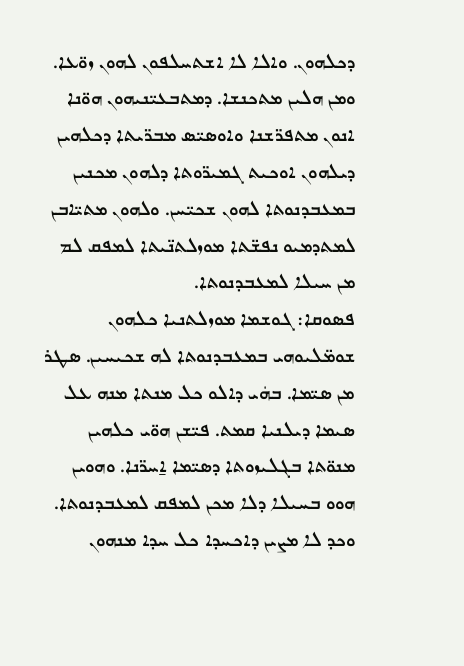ܕܟܠܗܘܢ. ܘܐܠܐ ܠܐ ܐܫܬܚܠܦܘܢ ܠܗܘܢ ܙܘ̈ܥܐ. ܘܡܢ ܗܠܝܢ ܡܬܟܢܫܐ. ܕܡܬܒܥܝ̈ܢܝܗܘܢ ܗܘ̈ܢܐ ܐܢܘܢ ܡܬܦܪ̈ܫܢܐ ܘܐܘܣܝ̈ܣ ܡܒܪ̈ܝܬܐ ܕܟܠܗܝܢ ܕܝܠܗܘܢ ܐܘܟܝܬ ܓܡܝܪ̈ܘܬܐ ܕܠܗܘܢ ܡܟܢܝܢ ܒܡܥܒܕܢܘܬܐ ܠܗܘܢ ܫܟܝ̈ܚܢ. ܘܠܗܘܢ ܡܬܝ̈ܐܒܢ ܠܡܬܕܡܝܘ ܢܦܫ̈ܬܐ ܡܘܙܠܬܢ̈ܝܬܐ ܠܡܦܩ ܠܡ ܡܢ ܚܝܠܐ ܠܡܥܒܕܢܘܬܐ.
ܦܣܘܩܐ: ܓܘܫܡܐ ܡܘܙܠܬܢܝܐ ܟܠܗܘܢ ܫܘܡ̈ܠܝܘܗܝ ܒܡܥܒܕܢܘܬܐ ܠܗ ܫܟܝܚܝܢ. ܣܛܪ ܡܢ ܣܝ̈ܡܐ. ܒܗܿܝ ܕܐܠܘ ܟܠ ܡܢܬܐ ܡܢܗ ܥܠ ܣܝܡܐ ܕܝܠܢܝܐ ܩܡܬ. ܦܝ̈ܫܢ ܗܘ̈ܝ ܟܠܗܝܢ ܡܢܘ̈ܬܐ ܒܓܠܝܙܘܬܐ ܕܣܝ̈ܡܐ ܐ̱ܚܪ̈ܢܐ. ܘܗܘܝܢ ܗܘܘ ܒܚܝܠܐ ܕܠܐ ܡܟܢ ܠܡܦܩ ܠܡܥܒܕܢܘܬܐ. ܘܟܕ ܠܐ ܡܨܝܢ ܕܐܟܚܕܐ ܟܠ ܚܕܐ ܡܢܗܘܢ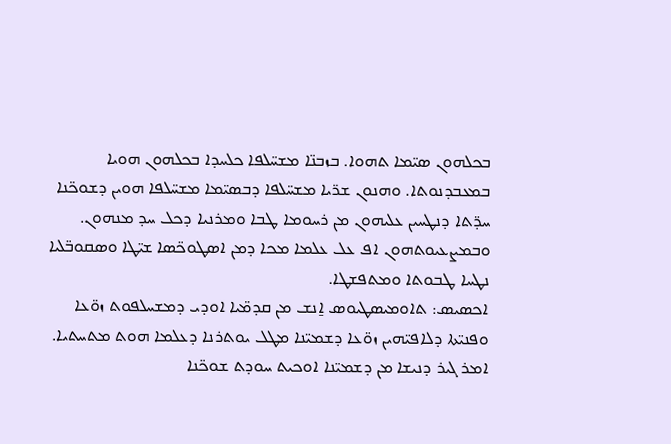ܒܟܠܗܘܢ ܣܝ̈ܡܐ ܬܗܘܐ. ܒܙܒܢ̈ܐ ܡܫܚ̈ܠܦܐ ܟܠܚܕܐ ܒܟܠܗܘܢ ܗܘܝܐ ܒܡܥܒܕܢܘܬܐ. ܘܗܢܘܢ ܫܪ̈ܝܐ ܡܫܚ̈ܠܦܐ ܕܒܣܝ̈ܡܐ ܡܫܚ̈ܠܦܐ ܗܘܝܢ ܕܫܘܟ̈ܢܐ ܚܕ̈ܬܐ ܕܢܛܚܝܢ ܥܠܝܗܘܢ ܡܢ ܪܚܘܡܐ ܛܒܐ ܘܡܪܢܝܐ ܕܟܠ ܚܕ ܡܢܗܘܢ. ܘܒܡܨܥܝܘܬܗܘܢ ܐܦ ܥܠ ܥܠܡܐ ܡܟܐ ܕܡܢ ܐܣܛܘܟ̈ܣܐ ܫܝ̈ܛܐ ܘܣܩܘܒ̈ܠܝܐ ܢܛܚܐ ܛܒܘܬܐ ܘܡܬܦܫܛܐ.
ܐܟܣܝܣ: ܬܐܘܡܝܣܛܝܘܣ ܐ̱ܢܫ ܡܢ ܩܕܡ̈ܝܐ ܐܘܕܝ ܕܡܫܚܠܦܘܬ ܙܘ̈ܥܐ ܘܦܢܝ̈ܬܐ ܕܠܐܦܝ̈ܗܝܢ ܙܘ̈ܥܐ ܕܫܡܝ̈ܢܐ ܡܛܠ ܝܘܬܪܢܐ ܕܥܠܡܐ ܗܘܬ ܡܬܚܬܝܐ. ܐܡܪ ܓܝܪ ܕܢܝܫܐ ܡܢ ܕܫܡܝ̈ܢܐ ܐܘܟܝܬ ܚܘܕܬ ܫܘܟ̈ܢܐ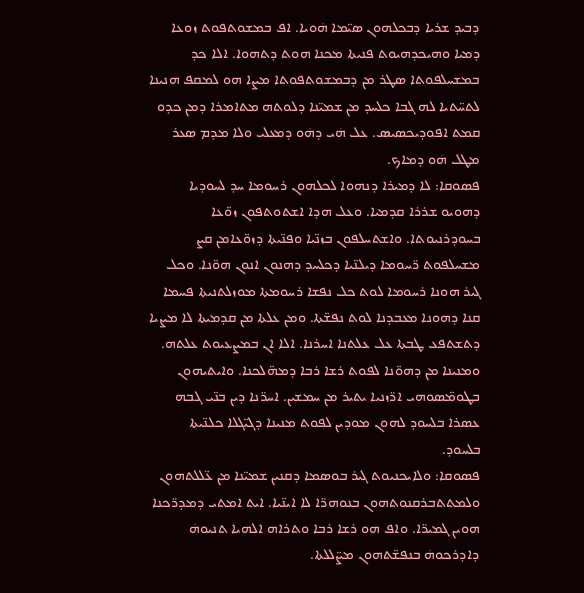ܕܒܝܕ ܫܪܝܐ ܕܒܟܠܗܘܢ ܣܝ̈ܡܐ ܗܿܘܝܐ. ܐܦ ܒܡܫܘܬܦܘܬ ܙܘܥܐ ܕܡܝܐ ܘܗܝܟܕܗܝܘܬ ܦܢܝܬܐ ܡܟܢܐ ܗܘܬ ܕܬܗܘܐ. ܐܠܐ ܟܕ ܒܡܫܚܠܦܘܬܐ ܣܛܪ ܡܢ ܕܒܡܫܘܬܦܘܬܐ ܡܨܐ ܗܘ ܠܡܩܦ ܗܢܝܢܐ ܠܬܚ̈ܬܝܐ ܠܗ ܓܒܐ ܟܠܚܕ ܡܢ ܫܡܝ̈ܢܐ ܕܠܘܬܗ ܡܬܐܡܪܐ ܕܡܢ ܟܕܘ ܩܡܬ ܐܦܘܕܝܟܣܝܣ. ܥܠ ܗܿܝ ܕܗܿܘ ܕܡܥܠܝ ܘܠܐ ܡܕܡ ܣܥܪ ܡܛܠ ܗܿܘ ܕܡܐܟ.
ܦܣܘܩܐ: ܠܐ ܕܡܝܪܐ ܕܢܗܘܐ ܠܟܠܗܘܢ ܪܚܘܡܐ ܚܕ ܠܚܘܕܝܐ ܕܗܘܝܘ ܫܪܪܐ ܩܕܡܝܐ. ܘܥܠ ܗܕܐ ܐܫܬܘܬܦܘܢ ܙܘ̈ܥܐ ܒܚܘܕܪܢܝܘܬܐ. ܘܐܫܬܚܠܦܘܢ ܒܙܢ̈ܝܐ ܘܦܢ̈ܝܬܐ ܕܙܘ̈ܥܐܡܢ ܩܨ ܡܫܚܠܦܘܬ ܪ̈ܚܘܡܐ ܕܝܠܢ̈ܝܐ ܕܟܠܚܕ ܕܗܢܘܢ ܐܢܘܢ ܗܘ̈ܢܐ. ܘܟܠ ܓܝܪ ܗܘܢܐ ܪܚܘܡܐ ܠܘܬ ܟܠ ܢܦܫܐ ܪܚܘܡܬܐ ܡܘܙܠܬܢܝܬܐ ܦܚܡܐ ܩܢܐ ܕܗܘܢܐ ܡܥܒܕܢܐ ܠܘܬ ܢܦܫ̈ܬܐ. ܘܡܢ ܥܠܬܐ ܡܢ ܩܕܡܝܬܐ ܠܐ ܡܨܝܐ ܕܬܫܬܦܥ ܛܒܬܐ ܥܠ ܥܠܬܢܐ ܐܚܪܢܐ. ܐܠܐ ܐܢ ܒܡܨܥܝܘܬ ܥܠܬܗ. ܘܡܢܝܢܐ ܡܢ ܕܗܘ̈ܢܐ ܠܦܘܬ ܪܫܐ ܪܒܐ ܕܡܗ̈ܠܟܢܐ. ܘܐܝܬܝܗܘܢ ܒܛܘܡ̈ܣܘܗܝ ܐܪ̈ܙܢܝܐ ܝܬܝܪ ܡܢ ܚܡܫܝܢ. ܐܚܪ̈ܢܐ ܕܝܢ ܒܢ̈ܝ ܓܒܗ ܥܣܪܐ ܒܠܚܘܕ ܠܗܘܢ ܡܘܕܝܢ ܠܦܘܬ ܡܢܝܢܐ ܕܓܝ̈ܓܠܐ ܟܠܢ̈ܝܬܐ ܒܠܚܘܕ.
ܦܣܘܩܐ: ܘܠܐܝܟܢܝܘܬ ܓܝܪ ܒܘܣܡܐ ܕܩܢܝܢ ܫܡܝ̈ܢܐ ܡܢ ܥ̈ܠܠܬܗܘܢ ܘܠܡܬܬܒܪܩܢܘܬܗܘܢ ܒܢܘܗܪ̈ܐ ܠܐ ܐܝܢ̈ܝܐ. ܐܝܬ ܐܡܬܝ ܕܡܕܪ̈ܟܢܐ ܗܘܝܢ ܓܡܝܪ̈ܐ. ܘܐܦ ܗܘ ܪܫܐ ܪܒܐ ܘܬܪܐܗ ܐܠܗܝܐ ܬܢܝܘܗܿ ܕܐܕܪܟܘܗܿ ܒܢܦܫ̈ܬܗܘܢ ܡܨ̈ܠܠܬܐ.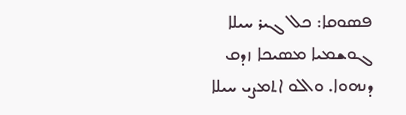ܦܣܘܩܐ: ܟܠ ܓܝܪ ܚܝܠܐ ܓܘܫܡܝܐ ܡܣܝܟܐ ܙܕܩ ܕܢܗܘܐ. ܘܐܠܘ ܐܬܡܨܝ ܚܝܠܐ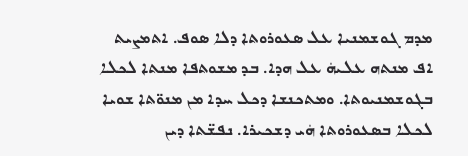ܡܕܡ ܓܘܫܡܢܝܐ ܥܠ ܣܥܘܪܘܬܐ ܕܠܐ ܣܘܦ. ܐܬܡܨܝܬ ܐܦ ܡܢܬܗ ܥܠܝܗܿ ܥܠ ܗܕܐ. ܒܕ ܡܫܘܬܦܐ ܡܢܬܐ ܠܟܠܐ ܒܓܘܫܡܢܝܘܬܐ. ܘܡܬܟܢܫܐ ܕܟܠ ܚܕܐ ܡܢ ܡܢܘ̈ܬܐ ܫܘܝܐ ܠܟܠܐ ܒܣܥܘܪܘܬܐ ܗܿܝ ܕܫܟܝܪܐ. ܢܦܫ̈ܬܐ ܕܝܢ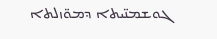ܓܘܫܡܢ̈ܝܬܐ ܕܡܘ̈ܙܠܬܐ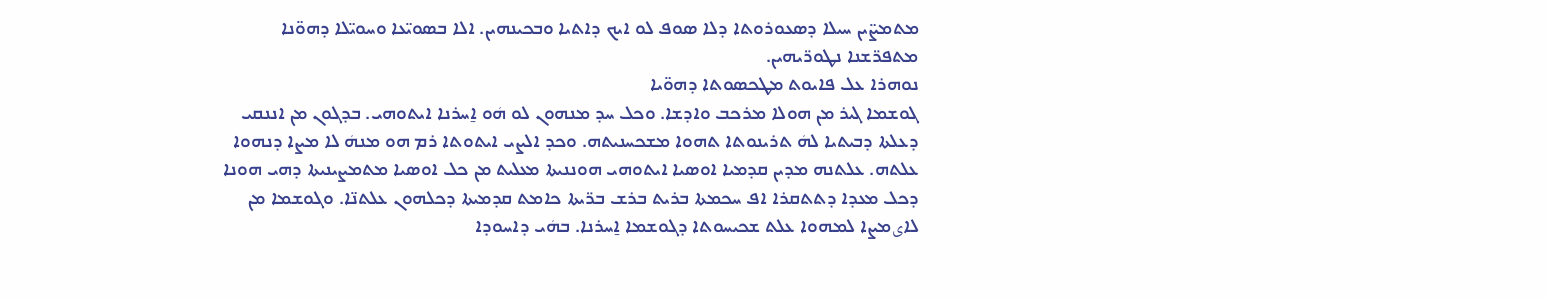ܡܬܡܨ̈ܝܢ ܚܝܠܐ ܕܣܥܘܪܘܬܐ ܕܠܐ ܣܘܦ ܠܘ ܐܝܟ ܕܐܬܝܐ ܘܒܟܝܢܗܝܢ. ܐܠܐ ܒܣܘܝ̈ܥܐ ܘܚܘܝ̈ܠܐ ܕܗܘ̈ܢܐ ܡܬܦܪ̈ܫܢܐ ܢܛܘܪ̈ܝܗܝܢ.
ܢܘܗܪܐ ܥܠ ܦܐܝܘܬ ܡܛܟܣܘܬܐ ܕܗܘ̈ܝܐ
ܓܘܫܡܐ ܓܝܪ ܡܢ ܗܘܠܐ ܡܪܟܒ ܘܐܕܫܐ. ܘܟܠ ܚܕ ܡܢܗܘܢ ܠܘ ܗܿܘ ܐ̱ܚܪܢܐ ܐܝܬܘܗܝ. ܒܕܓܘܢ ܡܢ ܐܢܢܩܝ ܕܥܠܬܐ ܕܒܝܬܝܐ ܠܗܿ ܬܪܝܢܘܬܐ ܬܗܘܐ ܡܫܟܚܢܝܬܗ. ܘܟܕ ܐܠܨܝ ܐܝܬܘܬܐ ܪܡ ܗܘ ܡܢܗܿ ܠܐ ܡܨܐ ܕܢܗܘܐ ܥܠܬܗ. ܥܠܬܢܗ ܡܕܝܢ ܩܕܡܝܐ ܐܘܣܝܐ ܐܝܬܘܗܝ ܗܘܢܢܝܬܐ ܡܥܠܝܬ ܡܢ ܟܠ ܐܘܣܝܐ ܡܬܡܨܝܢܝܬܐ ܕܗܝ ܗܘܢܐ ܕܟܠ ܡܥܕܐ ܕܬܬܩܪܐ ܐܦ ܚܟܡܬܐ ܒܪܝܬ ܒܪܫ ܒܪ̈ܝܬܐ ܟܐܡܬ ܩܕܡܝܬܐ ܕܟܠܗܘܢ ܥܠܬܢ̈ܐ. ܘܓܘܫܡܐ ܡܢ ܠܐىܡܨܐ ܠܡܗܘܐ ܥܠܬ ܫܟܝܚܘܬܐ ܕܓܘܫܡܐ ܐ̱ܚܪܢܐ. ܒܗܿܝ ܕܐܚܘܕܐ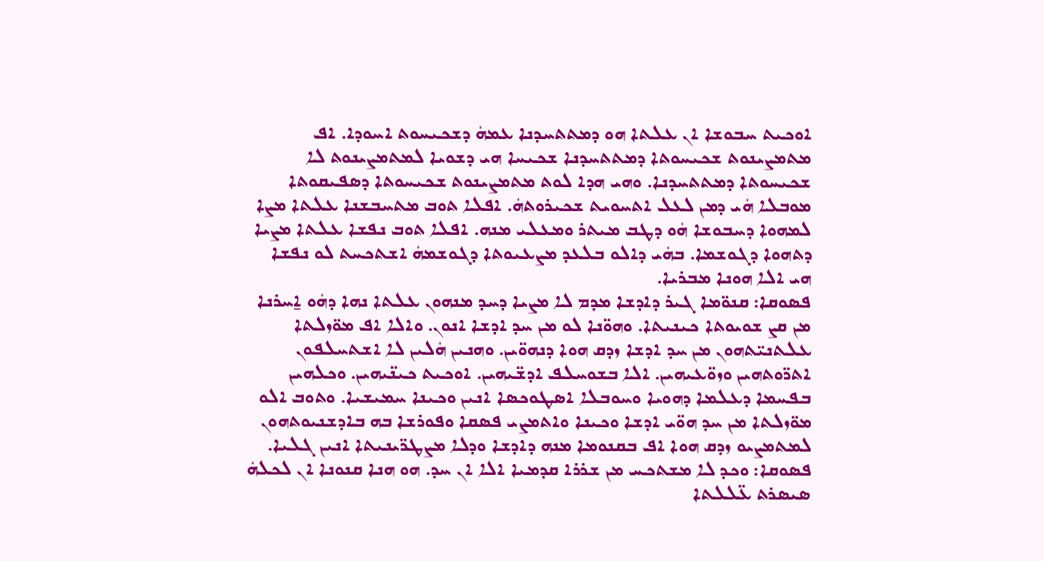ܐܘܟܝܬ ܚܒܘܫܐ ܐܢ ܥܠܬܐ ܗܘ ܕܡܬܬܚܕܢܐ ܥܡܗܿ ܕܫܟܝܚܘܬ ܐܚܘܕܐ. ܐܦ ܡܬܡܨܝܢܘܬ ܫܟܝܚܘܬܐ ܕܡܬܬܚܕܢܐ ܫܟܝܚܐ ܗܝ ܕܫܘܝܐ ܠܡܬܡܨܝܢܘܬ ܠܐ ܫܟܝܚܘܬܐ ܕܡܬܬܚܕܢܐ. ܘܗܝ ܗܕܐ ܠܘܬ ܡܬܡܨܝܢܘܬ ܫܟܝܚܘܬܐ ܕܣܦܝܩܘܬܐ ܡܘܒܠܐ ܗܿܝ ܕܡܢ ܠܥܠ ܐܬܚܘܝܬ ܫܟܝܪܘܬܗܿ. ܐܦܠܐ ܬܘܒ ܡܬܚܒܫܢܐ ܥܠܬܐ ܡܨܐ ܠܡܗܘܐ ܕܚܒܘܫܐ ܗܿܘ ܕܛܒ ܡܝܬܪ ܘܡܥܠܝ ܡܢܗ. ܐܦܠܐ ܬܘܒ ܢܦܫܐ ܥܠܬܐ ܡܨܝܐ ܕܬܗܘܐ ܕܓܘܫܡܐ. ܒܗܿܝ ܕܐܠܘ ܒܠܥܕ ܡܨܥܝܘܬܐ ܕܓܘܫܡܗܿ ܐܫܬܟܚܬ ܠܘ ܢܦܫܐ ܗܝ ܐܠܐ ܗܘܢܐ ܡܒܪܝܐ.
ܦܣܘܩܐ: ܩܢܘ̈ܡܐ ܓܝܪ ܕܐܕܫܐ ܡܕܡ ܠܐ ܡܨܝܐ ܕܚܕ ܡܢܗܘܢ ܥܠܬܐ ܢܗܐ ܕܗܿܘ ܐ̱ܚܪܢܐ ܡܢ ܩܨ ܫܘܝܘܬܐ ܟܝܢܝܬܐ. ܘܗܘ̈ܢܐ ܠܘ ܡܢ ܚܕ ܐܕܫܐ ܐܢܘܢ. ܘܐܠܐ ܐܦ ܡܘ̈ܙܠܬܐ ܥܠܬܢܝ̈ܬܗܘܢ ܡܢ ܚܕ ܐܕܫܐ ܙܕܩ ܗܘܐ ܕܢܗܘ̈ܝܢ. ܘܗܢܝܢ ܗܿܠܝܢ ܠܐ ܐܫܬܚܠܦܘܢ ܐܬܪ̈ܘܬܗܝܢ ܘܙܘ̈ܥܝܗܝܢ. ܐܠܐ ܒܫܘܚܠܦ ܐܕܫ̈ܝܗܝܢ. ܐܘܟܝܬ ܟܝܢ̈ܝܗܝܢ. ܘܟܠܗܝܢ ܒܦܚܡܐ ܕܥܠܡܐ ܕܗܘܝܐ ܘܚܘܒܠܐ ܐܣܛܘܟܣܐ ܐܢܝܢ ܘܟܝܢܐ ܚܡܝܫܝܐ. ܘܬܘܒ ܐܠܘ ܡܘ̈ܙܠܬܐ ܡܢ ܚܕ ܗܘ̈ܝ ܐܕܫܐ ܘܟܝܢܐ ܘܐܬܡܨܝ ܦܣܩܐ ܘܦܘܪܫܐ ܒܗ ܒܐܕܫܢܝܘܬܗܘܢ ܠܡܬܡܨܝܘ ܙܕܩ ܗܘܐ ܐܦ ܒܩܢܘܡܐ ܡܢܗ ܕܐܕܫܐ ܘܕܠܐ ܡܨܛܪ̈ܝܢܝܬܐ ܐܢܝܢ ܓܠܝܐ.
ܦܣܘܩܐ: ܘܟܕ ܠܐ ܡܫܬܟܚ ܡܢ ܫܪܪܐ ܩܕܡܝܐ ܐܠܐ ܐܢ ܚܕ. ܗܘ ܗܢܐ ܩܢܘܢܐ ܐܢ ܠܟܠܗܿ ܣܝܣܪܬ ܥ̈ܠܠܬܐ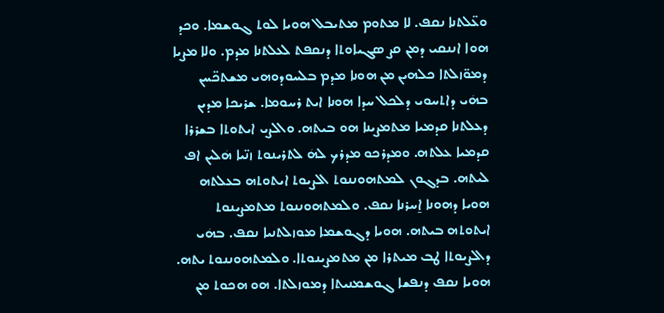ܘܥ̈ܠܬܢܐ ܢܩܦ. ܠܐ ܡܬܘܡ ܡܬܝܒܠ ܗܘܝܐ ܠܘܬ ܓܘܫܡܐ. ܘܟܕ ܗܘܐ ܐܢܢܩܝ ܕܡܢ ܩܨ ܣܓܝܐܘܬܐ ܕܢܩܦܬ ܠܥܠܬܢܐ ܡܕܡ. ܘܠܐ ܡܨܝܐ ܕܡܘ̈ܙܠܬܐ ܟܠܗܝܢ ܡܢ ܗܘܢܐ ܡܕܡ ܒܠܚܘܕܘܗܝ ܡܫܬܟ̈ܚܢ ܒܗܿܝ ܕܐܬܚܘܝ ܕܠܟܠ ܚܕܐ ܗܘܢܐ ܐܝܬ ܪܚܘܡܐ. ܫܪܝܟܐ ܡܕܝܢ ܕܥܠܬܢܐ ܩܕܡܝܐ ܡܬܡܨܝܢܐ ܗܘ ܒܝܬܗ. ܘܐܠܨܝ ܐܝܬܘܬܐ ܒܫܪܪܐ ܩܕܡܝܐ ܥܠܬܗ. ܘܡܕܪܟܘ ܡܕܪܟ ܠܗܿ ܠܬܪܝܢܘܬ ܙܢ̈ܝܐ ܗܿܠܝܢ ܐܦ ܠܝܬܗ. ܒܕܓܘܢ ܠܡܬܗܘܢܢܘܬ ܐܠܨܝܘܬ ܐܝܬܘܬܗ ܒܥܠܬܗ ܗܘܝܐ ܕܗܘܢܐ ܐ̱ܚܪܢܐ ܢܩܦ. ܘܠܡܬܗܘܢܢܘܬ ܡܬܡܨܝܢܘܬ ܐܝܬܘܬܗ ܒܝܬܗ. ܗܘܝܐ ܕܓܘܫܡܐ ܡܘܙܠܬܢܝܐ ܢܩܦ. ܒܗܿܝ ܕܐܠܨܝܘܬܐ ܛܒ ܡܝܬܪܐ ܡܢ ܡܬܡܨܝܢܘܬܐ. ܘܠܡܬܗܘܢܢܘܬ ܝܬܗ. ܗܘܝܐ ܢܩܦ ܕܢܦܫܐ ܓܘܫܡܢܝܬܐ ܕܡܘܙܠܬܐ. ܗܘ ܗܟܘܬ ܡܢ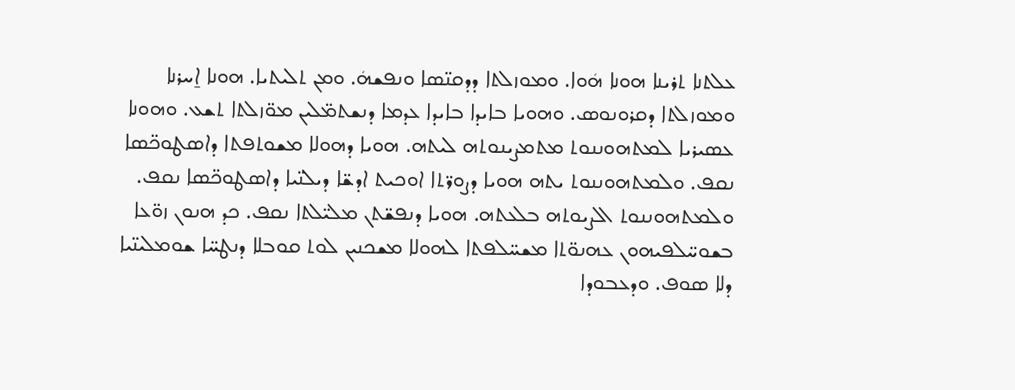ܥܠܬܢܐ ܬܪܝܢܐ ܗܘܢܐ ܗܿܘܐ. ܘܡܘܙܠܬܐ ܕܕܩܢ̈ܣܐ ܘܢܦܫܗܿ. ܘܡܢ ܬܠܝܬܝܐ. ܗܘܢܐ ܐ̱ܚܪܢܐ ܘܡܘܙܠܬܐ ܕܩܪܘܢܘܣ. ܘܗܘܝܐ ܒܐܝܕܐ ܒܐܝܕܐ ܥܕܡܐ ܕܢܫܬܡ̈ܠܝܢ ܡܘ̈ܙܠܬܐ ܬܫܥ. ܘܗܘܢܐ ܥܣܝܪܝܐ ܠܡܬܗܘܢܢܘܬ ܡܬܡܨܝܢܘܬܗ ܠܝܬܗ. ܗܘܝܐ ܕܗܘܠܐ ܡܫܘܬܦܬܐ ܕܐܣܛܘܟ̈ܣܐ ܢܩܦ. ܘܠܡܬܗܘܢܢܘܬ ܝܬܗ ܗܘܝܐ ܕܨܘܪ̈ܬܐ ܐܘܟܝܬ ܐܕܫ̈ܐ ܕܝܠܢ̈ܝܐ ܕܐܣܛܘܟ̈ܣܐ ܢܩܦ. ܘܠܡܬܗܘܢܢܘܬ ܐܠܨܝܘܬܗ ܒܠܥܬܗ. ܗܘܝܐ ܕܢܦܫ̈ܬܢ ܡܠܝ̈ܠܬܐ ܢܩܦ. ܟܕ ܗܢܘܢ ܙܘ̈ܥܐ ܒܫܘܚ̈ܠܦܝܗܘܢ ܥܗܢܘ̈ܬܐ ܡܫܚ̈ܠܦܬܐ ܠܗܘܠܐ ܡܫܟܢܝܢ ܠܘܬ ܩܘܒܠܐ ܕܢܛܚ̈ܐ ܫܘܡܠܝܢ̈ܝܐ ܕܠܐ ܣܘܦ. ܘܕܥܒܘܕܐ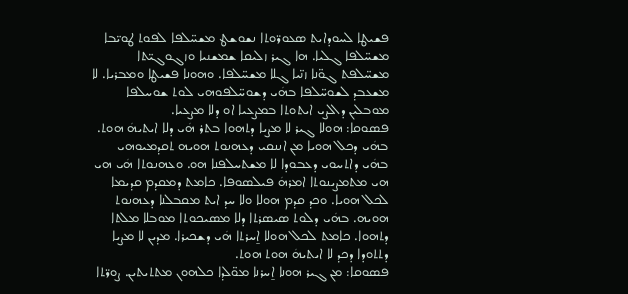ܦܫܝܛܐ ܠܚܘܕܐܝܬ ܣܥܘܪ̈ܘܬܐ ܢܫܘܫܛ ܡܫܚ̈ܠܦܐ ܠܦܘܬ ܛܘܝ̈ܒܐ ܡܫܚ̈ܠܦܐ ܓܠܝܐ. ܗܐ ܓܝܪ ܙܠܝܩܐ ܫܡܫܢܝܐ ܘܙܓܘܓܝ̈ܬܐ ܡܫܚ̈ܠܦܬ ܓܘ̈ܢܐ ܙܢ̈ܝܐ ܓܠܐ ܡܫܚ̈ܠܦܐ. ܘܗܘܢܐ ܦܫܝܛܐ ܘܡܒܪܝܐ. ܠܐ ܡܫܥܒܕ ܠܫܘܚ̈ܠܦܐ ܒܗܿܝ ܕܫܘܚ̈ܠܦܘܗܝ ܠܘܬ ܫܘܚܠܦܐ ܡܘܒܠܝܢ ܕܐܠܨܝ ܐܝܬܘܬܐ ܒܡܨܥܝܐ ܐܘ ܕܠܐ ܡܨܥܝܐ.
ܦܣܘܩܐ: ܗܘܠܐ ܓܝܪ ܠܐ ܡܨܝܐ ܕܬܗܘܐ ܒܬܪ ܗܿܝ ܕܠܐ ܐܝܬܝܗܿ ܗܘܬ. ܒܗܿܝ ܕܟܠ ܗܘܝܐ ܡܢ ܐܢܢܩܝ ܕܥܗܢܘܬ ܗܘܝܗ ܬܩܕܡܝܘܗܝ ܒܗܿܝ ܕܐܬܚܘܝ ܕܥܒܘܕܐ ܠܐ ܡܫܬܚܠܦܢܐ ܗܘ. ܘܥܗܢܘܬܐ ܗܿܝ ܗܝ ܗܝ ܡܬܡܨܝܢܘܬܐ ܐܡܪܗܿ ܦܝܠܣܘܦܐ. ܟܐܡܬ ܕܡܩܕܡ ܩܕܝܡܐ ܠܟܠ ܗܘܝܐ. ܘܟܕ ܩܕܡ ܗܘܠܐ ܘܠܐ ܚܕ ܐܝܬ ܡܩܒܠܢܐ ܕܥܗܢܘܬ ܗܘܝܗ. ܒܗܿܝ ܕܠܘܬ ܣܝܣܪܬܐ ܕܠܐ ܡܣܝܟܘܬܐ ܡܘܒܠܐ ܡܠܬܐ ܕܬܗܘܐ. ܟܐܡܬ ܠܟܠ ܗܘܠܐ ܐ̱ܚܪܬܐ ܗܿܝ ܕܫܟܝܪܐ. ܡܕܝܢ ܠܐ ܡܨܝܐ ܕܬܬܘܕܐ ܕܟܕ ܠܐ ܐܝܬܝܗܿ ܗܘܬ ܗܘܬ.
ܦܣܘܩܐ: ܡܢ ܓܝܪ ܗܘܢܐ ܐ̱ܚܪܢܐ ܡܘ̈ܠܕܐ ܟܠܗܘܢ ܡܬܬܝܬܝܢ. ܨܘܪ̈ܬܐ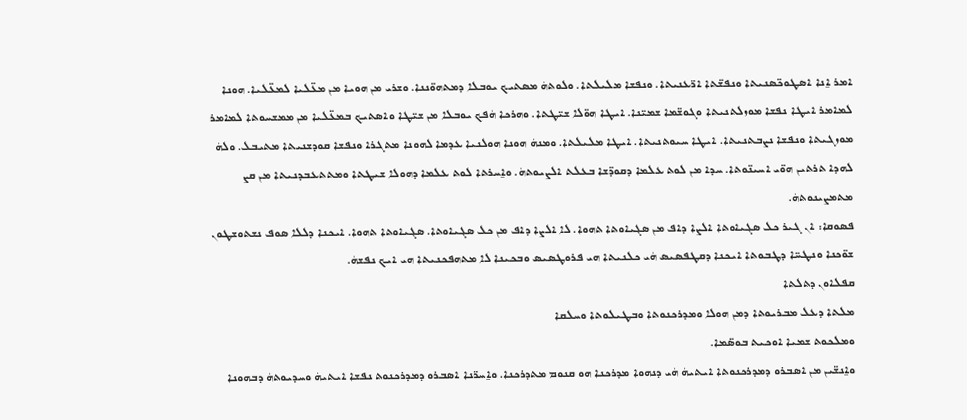ܐܡܪ ܐ̱ܢܐ ܐܣܛܘܟ̈ܣܢܝܬܐ ܘܢܦܫ̈ܬܐ ܐܪ̈ܥܢܝܬܐ. ܘܢܦܫܐ ܡܠܝܠܬܐ. ܘܠܘܬܗܿ ܡܣܬܝܟ ܝܘܒܠܐ ܕܡܬܗܘ̈ܢܢܐ. ܘܫܪܝ ܡܢ ܗܘܝܐ ܡܢ ܡܥ̈ܠܝܐ ܠܡܥ̈ܠܝܐ. ܗܘܢܐ ܠܡܐܡܪ ܐܝܛܐ ܢܦܫܐ ܡܘܙܠܬܢܝܬܐ ܘܓܘܫ̈ܡܐ ܫܡܝ̈ܢܐ. ܐܝܛܐ ܗܘ̈ܠܐ ܫܝ̈ܛܬܐ. ܘܗܪܟܐ ܗܿܦܟ ܝܘܒܠܐ ܡܢ ܫܝ̈ܛܐ ܘܐܣܬܝܟ ܒܡܥ̈ܠܝܐ ܡܢ ܡܡܫܚܘܬܐ ܠܡܐܡܪ ܡܘܙܓܝܬܐ ܘܢܦܫܐ ܢܨܒܬܢܝܬܐ. ܐܝܛܐ ܚܝܘܬܢܝܬܐ. ܐܝܛܐ ܡܠܝܠܬܐ. ܘܡܢܗܿ ܗܘܢܐ ܗܘܠܢܝܐ ܥܕܡܐ ܠܗܘܢܐ ܡܬܓܪܐ ܘܢܦܫܐ ܩܘܕܫܢܝܬܐ ܡܬܝܒܠ. ܘܠܗܿ ܠܗܕܐ ܬܪܬܝܢ ܗܘ̈ܝ ܐܚܝܢ̈ܘܬܐ. ܚܕܐ ܡܢ ܠܘܬ ܥܠܡܐ ܕܩܘܕ̈ܫܐ ܒܥܠܬ ܐܠܨܝܘܬܗܿ. ܘܐ̱ܚܪܬܐ ܠܘܬ ܥܠܡܐ ܕܗܘܠܐ ܫܝܛܬܐ ܘܡܬܬܥܒܕܢܝܬܐ ܡܢ ܩܨ ܡܬܡܨܝܢܘܬܗܿ.
ܦܣܘܩܐ: ܐܢ ܓܝܪ ܟܠ ܣܓܝܐܘܬܐ ܐܠܨܐ ܕܐܦ ܡܢ ܣܓܝܐܘܬܐ ܬܗܘܐ. ܠܐ ܐܠܨܐ ܕܐܦ ܡܢ ܟܠ ܣܓܝܐܘܬܐ. ܣܓܝܐܘܬܐ ܬܗܘܐ. ܐܝܟܢܐ ܕܠܠܐ ܣܘܦ ܢܫܬܘܫܛܘܢ ܫܘ̈ܟܢܐ ܘܢܛܚ̈ܐ ܕܛܒܘܬܐ ܐܝܟܢܐ ܕܩܛܦܣܝܣ ܗܿܝ ܟܠܢܝܬܐ ܗܝ ܦܪܘܛܣܝܣ ܘܒܟܝܢܐ ܠܐ ܡܬܗܦܟܢܝܬܐ ܗܝ ܐܝܟ ܢܦܫܗܿ.
ܩܦܠܐܘܢ ܕܬܠܬܐ
ܡܠܬܐ ܕܥܠ ܡܒܪܝܘܬܐ ܕܡܢ ܗܘܠܐ ܘܡܕܪܟܢܘܬܐ ܘܒܛܝܠܘܬܐ ܘܚܠܩܐ
ܘܡܠܟܘܬ ܫܡܝܐ ܐܘܟܝܬ ܒܘܣ̈ܡܐ.
ܘܐ̱ܢܫ̈ܝܢ ܡܢ ܐܣܒܪܘ ܕܡܕܪܟܢܘܬܐ ܐܝܬܝܗܿ ܗܿܝ ܕܢܗܘܐ ܡܕܪܟܢܐ ܗܘ ܩܢܘܡ ܡܬܕܪܟܢܐ. ܘܐ̱ܚܪ̈ܢܐ ܐܣܒܪܘ ܕܡܕܪܟܢܘܬ ܢܦܫܐ ܐܝܬܝܗܿ ܘܚܕܝܘܬܗܿ ܕܒܗܘܢܐ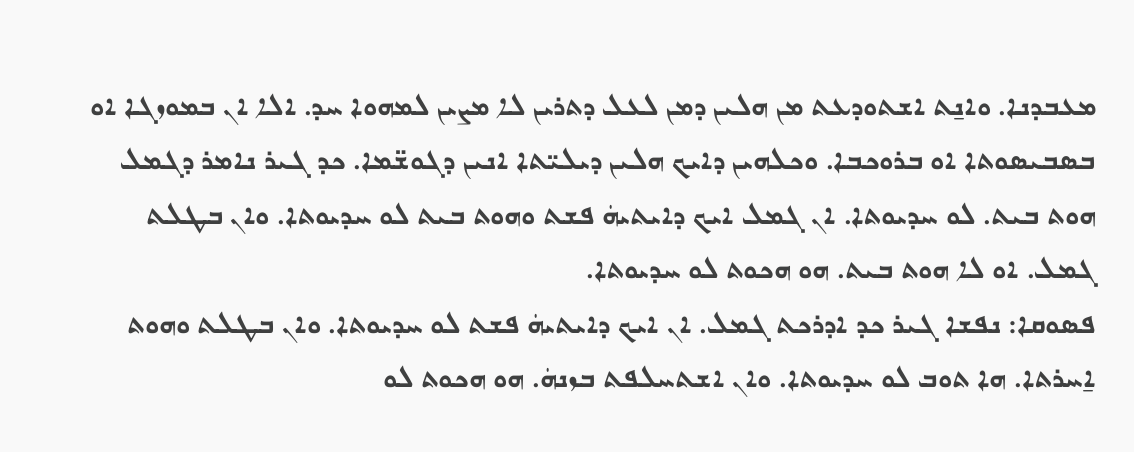ܡܥܒܕܢܐ. ܘܐܢ̱ܬ ܐܫܬܘܕܥܬ ܡܢ ܗܠܝܢ ܕܡܢ ܠܥܠ ܕܬܪܝܢ ܠܐ ܡܨܝܢ ܠܡܗܘܐ ܚܕ. ܐܠܐ ܐܢ ܒܡܘܙܓܐ ܐܘ ܒܣܒܝܣܘܬܐ ܐܘ ܒܪܘܟܒܐ. ܘܟܠܗܝܢ ܕܐܝܟ ܗܠܝܢ ܕܝܠܝ̈ܬܐ ܐܢܝܢ ܕܓܘܫ̈ܡܐ. ܟܕ ܓܝܪ ܢܐܡܪ ܕܓܡܠ ܗܘܬ ܒܝܬ. ܠܘ ܚܕܝܘܬܐ. ܐܢ ܓܡܠ ܐܝܟ ܕܐܝܬܝܗܿ ܦܫܬ ܘܗܘܬ ܒܝܬ ܠܘ ܚܕܝܘܬܐ. ܘܐܢ ܒܛܠܬ ܓܡܠ. ܐܘ ܠܐ ܗܘܬ ܒܝܬ. ܗܘ ܗܟܘܬ ܠܘ ܚܕܝܘܬܐ.
ܦܣܘܩܐ: ܢܦܫܐ ܓܝܪ ܟܕ ܐܕܪܟܬ ܓܡܠ. ܐܢ ܐܝܟ ܕܐܝܬܝܗܿ ܦܫܬ ܠܘ ܚܕܝܘܬܐ. ܘܐܢ ܒܛܠܬ ܘܗܘܬ ܐ̱ܚܪܬܐ. ܗܐ ܬܘܒ ܠܘ ܚܕܝܘܬܐ. ܘܐܢ ܐܫܬܚܠܦܬ ܒܙܢܗܿ. ܗܘ ܗܟܘܬ ܠܘ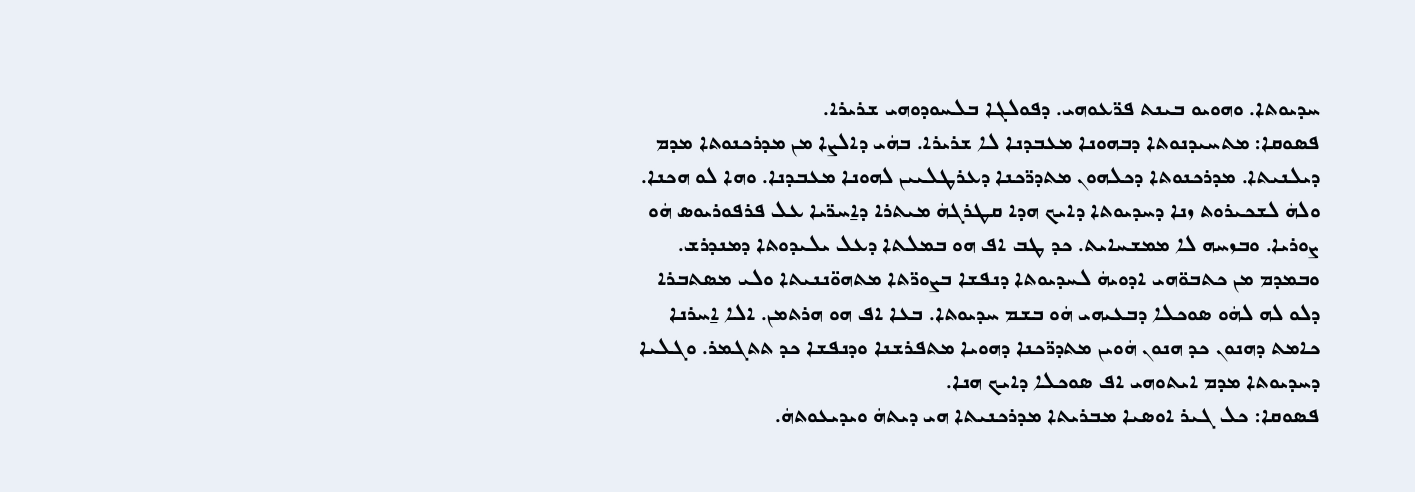ܚܕܝܘܬܐ. ܘܗܘܝܘ ܒܝܢܬ ܦܪ̈ܥܘܗܝ. ܕܦܘܠܓܐ ܒܠܚܘܕܘܗܝ ܫܪܝܪܐ.
ܦܣܘܩܐ: ܡܬܚܝܕܢܘܬܐ ܕܒܗܘܢܐ ܡܥܒܕܢܐ ܠܐ ܫܪܝܪܐ. ܒܗܿܝ ܕܐܠܨܐ ܡܢ ܡܕܪܟܢܘܬܐ ܡܕܡ ܕܝܠܢܝܬܐ. ܡܕܪܟܢܘܬܐ ܕܟܠܗܘܢ ܡܬܕܪ̈ܟܢܐ ܕܥܪܛܠܝܝܢ ܠܗܘܢܐ ܡܥܒܕܢܐ. ܘܗܐ ܠܘ ܗܟܢܐ. ܘܠܗܿ ܠܫܟܝܪܘܬ ܙܢܐ ܕܚܕܝܘܬܐ ܕܐܝܟ ܗܕܐ ܩܛܪܓܗܿ ܡܝܬܪܐ ܕܐ̱ܚܪ̈ܝܐ ܥܠ ܦܪܦܘܪܝܘܣ ܗܿܘ ܨܘܪܝܐ. ܘܒܙܚܗ ܠܐ ܡܡܫܚܐܝܬ. ܟܕ ܛܒ ܐܦ ܗܘ ܒܡܠܬܐ ܕܥܠ ܝܠܝܕܘܬܐ ܕܡܢܕܪܫ. ܘܒܡܕܡ ܡܢ ܟܬܒܘ̈ܗܝ ܐܕܘܝܗܿ ܠܚܕܝܘܬܐ ܕܢܦܫܐ ܒܨܘܪ̈ܬܐ ܡܬܗܘ̈ܢܢܝܬܐ ܘܠܝ ܡܣܬܒܪܐ ܕܠܘ ܠܗ ܠܗܿܘ ܣܘܟܠܐ ܕܒܥܝܗܝ ܗܿܘ ܒܫܡ ܚܕܝܘܬܐ. ܒܥܐ ܐܦ ܗܘ ܗܪܬܡܢ. ܐܠܐ ܐ̱ܚܪܢܐ ܟܐܡܬ ܕܗܢܘܢ ܟܕ ܗܢܘܢ ܗܿܘܝܢ ܡܬܕܪ̈ܟܢܐ ܕܗܘܝܐ ܡܬܦܪܫܢܐ ܘܕܢܦܫܐ ܟܕ ܬܬܓܡܪ. ܘܓܠܝܐ ܕܚܕܝܘܬܐ ܡܕܡ ܐܝܬܘܗܝ ܐܦ ܣܘܟܠܐ ܕܐܝܟ ܗܢܐ.
ܦܣܘܩܐ: ܟܠ ܓܝܪ ܐܘܣܝܐ ܡܒܪܝܬܐ ܡܕܪܟܢܝܬܐ ܗܝ ܕܝܬܗܿ ܘܝܕܝܥܘܬܗܿ.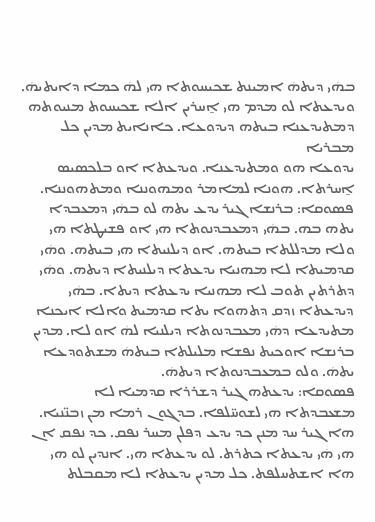ܒܗܿܝ ܕܝܬܗܿ ܐܡܝܢܬ ܫܟܝܚܘܬܐ ܗܝ ܠܗܿ ܟܡܐ ܕܐܝܬܝܗܿ. ܘܝܕܥܬܐ ܠܘ ܡܕܡ ܗܝ ܐ̱ܚܪܝܢ ܐܠܐ ܫܟܝܚܘܬ ܡܢܝܘܬܗ ܕܡܬܝܕܥܢܐ ܒܝܬܗ ܕܝܕܘܥܐ. ܟܐܢܐܝܬ ܡܕܝܢ ܟܠ ܡܒܪܝܐ
ܝܕܘܥܐ ܗܘ ܘܡܬܝܕܥܢܐ. ܘܝܕܥܬܐ ܐܘ ܒܠܟܣܝܣ ܐ̱ܚܪܬܐ. ܗܘܢܐ ܠܡܐܡܪ ܘܡܗܘܢܢܐ ܘܡܬܗܘܢܢܐ.
ܦܣܘܩܐ: ܒܪܢܫܐ ܓܝܪ ܝܕܥ ܝܬܗ ܠܘ ܒܗܿܝ ܕܡܥܒܕܐ ܝܬܗ ܒܗ. ܒܗܿܝ ܕܡܥܒܕܢܘܬܐ ܗܝ ܐܘ ܦܫܝܛܬܐ ܗܝ ܘܠܐ ܡܕܠܠܬܐ ܒܝܬܗ. ܐܘ ܕܝܠܢܝܬܐ ܗܝ ܒܝܬܗ. ܘܗܿܝ ܩܕܡܝܬܐ ܠܐ ܡܗܢܝܐ ܝܕܥܬܐ ܕܝܠܢܝܬܐ ܕܝܬܗ. ܘܗܿܝ ܕܬܪܬܝܢ ܬܘܒ ܠܐ ܡܗܢܝܐ ܝܕܥܬܐ ܕܝܬܐ. ܒܗܿܝ ܕܝܕܥܬܐ ܙܕܩ ܕܬܗܘܐ ܝܬܐ ܩܕܡܝܬ ܘܐܠܐ ܐܝܟܢܐ ܡܬܝܕܥܐ ܕܗܿܝ ܡܥܒܕܢܘܬܐ ܕܝܠܢܝܐ ܠܗܿ ܐܘ ܠܐ. ܡܕܝܢ ܒܪܢܫܐ ܐܘܟܝܬ ܢܦܫܐ ܡܠܝܠܬܐ ܒܝܬܗܿ ܡܫܬܘܕܥܐ ܝܬܗܿ. ܘܠܘ ܒܡܥܒܕܢܘܬܐ ܕܝܬܗܿ.
ܦܣܘܩܐ: ܝܕܥܬܗ ܓܝܪ ܕܫܪܪܐ ܩܕܡܝܐ ܠܐ ܡܫܥܒܕܬܐ ܗܝ ܠܫܘܚ̈ܠܦܐ. ܒܕܓܘܢ ܪܡܐ ܡܢ ܙܒܢ̈ܢܝܐ. ܗܐ ܓܝܪ ܚܕ ܡܢܢ ܟܕ ܝܕܥ ܕܦܠܢ ܡܚܪ ܢܦܩ. ܟܕ ܢܦܩ ܐܢ ܗܝ ܗܿܝ ܝܕܥܬܐ ܟܬܪܬ. ܠܘ ܝܕܥܬܐ ܗܝ. ܐܢܕܝܢ ܠܘ ܗܝ ܗܐ ܐܫܬܚܠܦܬ. ܟܠ ܡܕܝܢ ܝܕܥܬܐ ܠܐ ܡܩܒܠܬ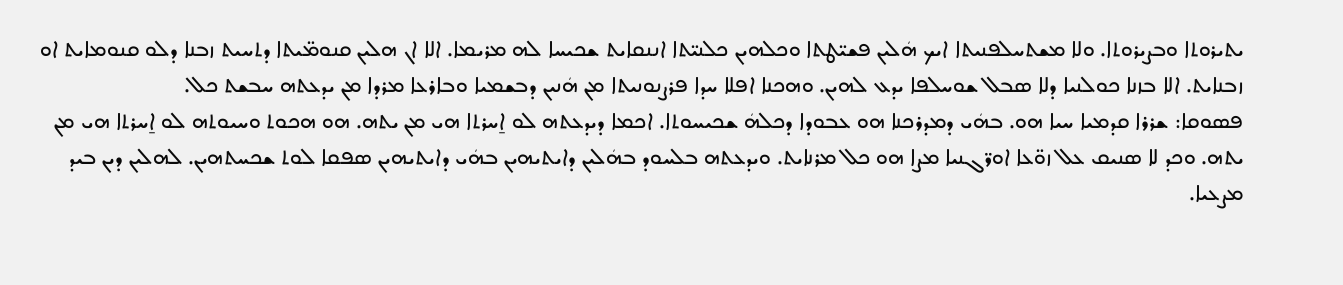ܝܬܝܪܘܬܐ ܘܒܨܝܪܘܬܐ. ܘܠܐ ܡܫܬܚܠܦܢܝܬܐ ܐܝܟ ܗܿܠܝܢ ܦܫܝ̈ܛܬܐ ܘܟܠܗܝܢ ܟܠܢܝ̈ܬܐ ܐܢܢܩܐܝܬ ܫܟܝܚܐ ܠܗ ܡܪܝܡܐ. ܐܠܐ ܐܢ ܗܠܝܢ ܩܢܘܡ̈ܝܬܐ ܕܬܚܝܬ ܙܒܢܐ ܕܠܘ ܩܢܘܡܐܝܬ ܐܘ ܙܒܢܐܝܬ. ܐܠܐ ܒܙܢܐ ܟܘܠܢܝܐ ܕܠܐ ܣܒܠ ܫܘܚܠܦܐ ܝܕܥ ܠܗܝܢ. ܘܗܟܢܐ ܐܦܠܐ ܚܕܐ ܦܪܨܢܘܢܝܬܐ ܡܢ ܗܿܢܝܢ ܕܒܫܡܝܐ ܘܒܐܪܥܐ ܡܪܕܐ ܡܢ ܝܕܥܬܗ ܚܒܫܬ ܟܠ.
ܦܣܘܩܐ: ܫܪܪܐ ܩܕܡܝܐ ܚܝܐ ܗܘ. ܒܗܿܝ ܕܡܕܪܟܢܐ ܗܘ ܥܒܘܕܐ ܕܟܠܗܿ ܫܟܝܚܘܬܐ. ܐܟܡܐ ܕܝܕܥܬܗ ܠܘ ܐ̱ܚܪܬܐ ܗܝ ܡܢ ܝܬܗ. ܗܘ ܗܟܘܬ ܘܚܝܘܬܗ ܠܘ ܐ̱ܚܪܬܐ ܗܝ ܡܢ ܝܬܗ. ܘܟܕ ܠܐ ܣܢܝܩ ܥܠ ܙܘ̈ܥܐ ܐܘܪ̈ܓܢܝܐ ܡܨܐ ܗܘ ܟܠ ܡܪܢܐܝܬ. ܘܝܕܥܬܗ ܒܠܚܘܕ ܒܗܿܠܝܢ ܕܐܝܬܝܗܝܢ ܒܗܿܝ ܕܐܝܬܝܗܝܢ ܣܦܩܐ ܠܘܬ ܫܟܚܬܗܝܢ. ܠܗܠܝܢ ܕܝܢ ܒܝܕ ܡܨܥܝܐ.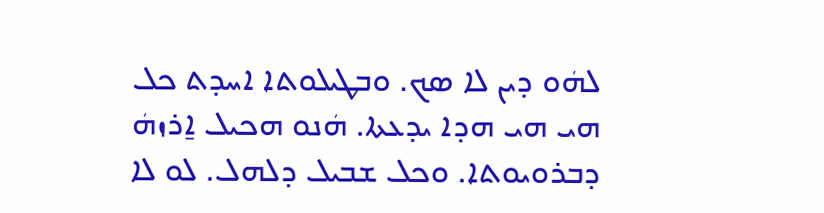ܠܗܿܘ ܕܝܢ ܠܐ ܣܟ. ܘܒܛܝܠܘܬܐ ܐܚܕܬ ܟܠ ܗܝ ܗܝ ܗܕܐ ܝܕܥܬܐ. ܗܿܢܘ ܗܟܝܠ ܐ̱ܪܙܗܿ ܕܒܪܘܝܘܬܐ. ܘܟܠ ܫܒܝܠ ܕܠܗܠ. ܠܘ ܠܐ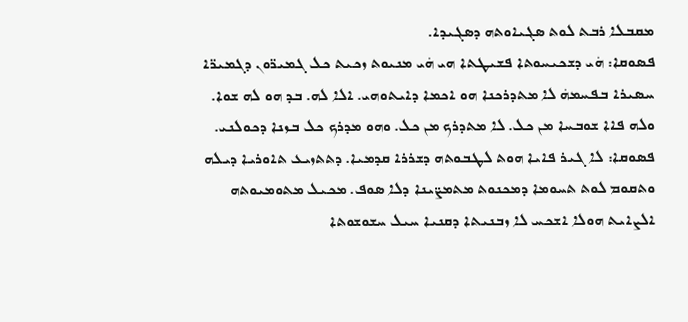ܡܩܒܠܐ ܪܒܬ ܠܘܬ ܣܓܝܐܘܬܗ ܕܣܓܝܕܐ.
ܦܣܘܩܐ: ܗܿܝ ܕܫܟܝܚܘܬܐ ܦܫܝܛܬܐ ܗܝ ܗܿܝ ܡܢܝܘܬ ܙܟܝܬ ܟܠ ܓܡܝܪ̈ܘܢ ܕܓܡܝܪ̈ܐ ܚܣܝܪܐ ܒܦܚܡܗܿ ܠܐ ܡܬܕܪܟܢܐ ܗܘ ܐܟܡܐ ܕܐܝܬܘܗܝ. ܐܠܐ ܠܗ. ܒܕ ܗܘ ܠܗ ܫܘܐ. ܘܠܗ ܦܐܐ ܫܘܒܚܐ ܡܢ ܟܠ. ܠܐ ܡܬܕܪܟ ܡܢ ܟܠ. ܘܗܘ ܡܕܪܟ ܟܠ ܒܙܢܐ ܕܟܘܠܢܝ.
ܦܣܘܩܐ: ܠܐ ܓܝܪ ܦܐܝܐ ܗܘܬ ܠܛܒܘܬܗ ܕܫܪܪܐ ܩܕܡܝܐ. ܕܬܬܙܝܥ ܬܐܘܪܝܐ ܕܝܠܗ ܘܬܩܘܡ ܠܘܬ ܬܚܘܡܐ ܕܡܟܢܘܬ ܡܬܡܨ̈ܝܢܐ ܕܠܐ ܣܘܦ. ܡܟܝܠ ܡܬܘܡܝܘܬܗ ܐܠܨܐܝܬ ܗܘܠܐ ܐܫܟܚ ܠܐ ܙܒܢܝܬܐ ܕܩܢܝܐ ܚܝܠ ܚܫܘܫܘܬܐ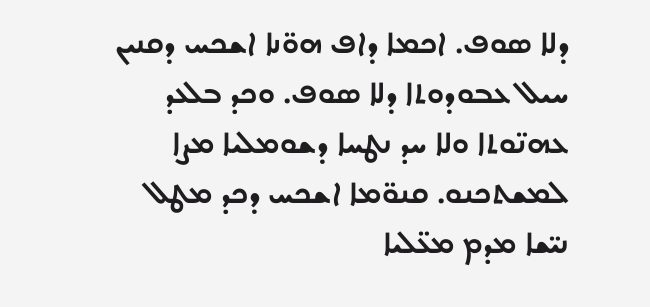ܕܠܐ ܣܘܦ. ܐܟܡܐ ܕܐܦ ܗܘ̈ܢܐ ܐܫܟܚ ܕܩܢܝܢ ܚܝܠ ܥܒܘܕܘܬܐ ܕܠܐ ܣܘܦ. ܘܟܕ ܒܠܥܕ ܥܗܢ̈ܘܬܐ ܘܠܐ ܚܕ ܢܛܚܐ ܕܫܘܡܠܝܐ ܡܨܐ ܠܡܫܬܟܢܘ. ܩܢܘ̈ܡܐ ܐܫܟܚ ܕܟܕ ܡܛܠ ܢܝ̈ܫܐ ܡܕܡ ܡܥ̈ܠܝܐ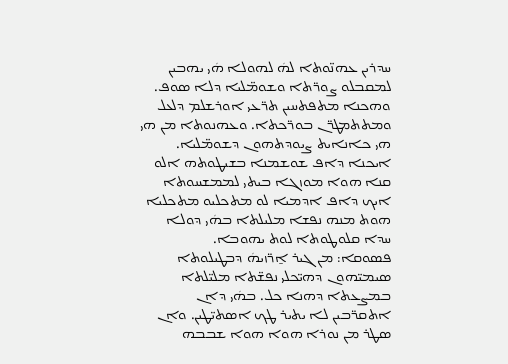ܚܕܪܝܢ ܥܗܢ̈ܘܬܐ ܠܗܿ ܠܗܘܠܐ ܗܿܝ ܝܗܒܝܢ ܠܡܩܒܠܘ ܨܘܪ̈ܬܐ ܘܫܘܡ̈ܠܝܐ ܕܠܐ ܣܘܦ. ܘܗܟܢܐ ܡܬܦܬܚܝܢ ܬܪ̈ܥܝ ܐܘܪܫܠܡ ܕܠܥܠ ܘܡܬܬܡܛܪ̈ܢ ܒܘܪ̈ܟܬܐ. ܘܥܗܢܘܬܐ ܡܢ ܗܝ ܗܝ ܟܐܢܐܝܬ ܨܝܘܕܬܗܘܢ ܕܫܘܡ̈ܠܝܐ. ܐܝܟܢܐ ܕܐܦ ܫܘܫܡܢܐ ܒܫܝܛܘܬܗ ܐܠܘ ܩܢܐ ܗܘܐ ܡܘܙܓܐ ܒܝܬܝ ܠܡܡܫܚܘܬܐ ܐܝܟ ܕܐܦ ܐܕܡܝܐ ܠܘ ܡܬܟܠܝܘ ܡܬܟܠܝܐ ܗܘܬ ܡܢܗ ܢܦܫܐ ܡܠܝܠܬܐ ܒܗܿܝ ܕܘܠܐ ܚܕܐ ܩܠܘܛܘܬܐ ܠܘܬ ܝܗܘܒܐ.
ܦܣܘܩܐ: ܡܢ ܓܝܪ ܐ̱ܪ̈ܙܝܗܿ ܕܒܛܝܠܘܬܐ ܣܝܡܝ̈ܗܘܢ ܕܗܝ̈ܟܠܝ ܢܦܫ̈ܬܐ ܡܠܝ̈ܠܬܐ ܒܡܨܥܬܐ ܕܗܢܐ ܟܠ. ܒܗܿܝ ܕܐܢ ܐܬܩܪ̈ܒܝܢ ܠܐ ܝܬܝܪ ܛܟ ܐܣܬܝ̈ܛܝܢ. ܘܐܢ ܣܛܪ ܡܢ ܢܘܪܐ ܗܘܐ ܗܘܐ ܫܒܒܗ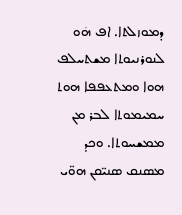ܕܡܘܙܠܬܐ. ܐܦ ܗܿܘ ܠܢܘܪܢܝܘܬܐ ܡܫܬܚܠܦ ܗܘܐ ܘܡܬܥܦܦܐ ܗܘܬ ܚܡܝܡܘܬܐ ܠܒܪ ܡܢ ܡܡܫܚܘܬܐ. ܘܟܕ ܡܣܢܩ ܣܢܝ̈ܩܢ ܗܘ̈ܝ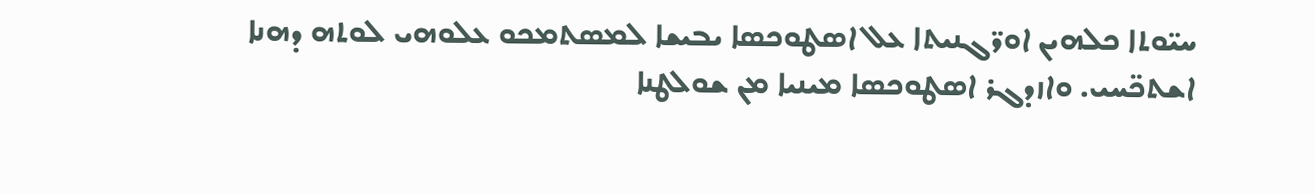ܚܝ̈ܘܬܐ ܟܠܗܝܢ ܐܘܪ̈ܓܢܝܬܐ ܥܠ ܐܣܛܘܟܣܐ ܝܒܝܫܐ ܠܡܣܬܡܟܘ ܥܠܘܗܝ ܠܘܬܗ ܕܗܢܐ ܐܫܬܟ̈ܚܝ. ܘܐܙܕܓܪ ܐܣܛܘܟܣܐ ܡܝܢܝܐ ܡܢ ܫܘܠܛܢܐ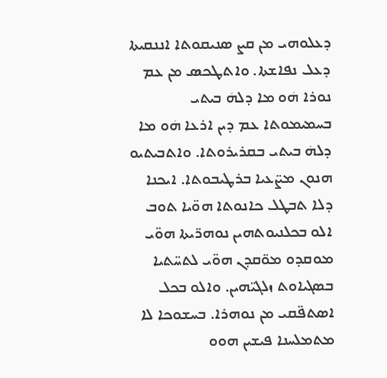ܕܥܠܘܗܝ ܡܢ ܩܨ ܣܢܝܩܘܬܐ ܐܢܢܩܝܬܐ ܕܥܠ ܢܦܐܫܬܐ. ܘܐܬܛܟܣ ܡܢ ܥܡ ܢܘܪܐ ܗܿܘ ܡܐ ܕܠܗܿ ܒܝܬܝ ܒܚܡܝܡܘܬܐ ܥܡ ܕܝܢ ܐܪܥܐ ܗܿܘ ܡܐ ܕܠܗܿ ܒܝܬܝ ܒܩܪܝܪܘܬܐ. ܘܐܬܒܝܬܝܘ ܗܢܘܢ ܡܨ̈ܥܝܐ ܒܪܛܝܒܘܬܐ. ܐܝܟܢܐ ܕܠܐ ܬܒܛܠ ܟܐܢܘܬܐ ܗܘ̈ܝܐ ܬܘܒ ܐܠܘ ܒܟܠܢܝܘܬܗܝܢ ܢܘܗܪ̈ܝܬܐ ܗܘ̈ܝ ܡܘܩܕܘ ܡܘ̈ܩܕܢ ܗܘ̈ܝ ܠܬܚ̈ܬܝܐ ܒܣܓܝܐܘܬ ܙܠܓܝ̈ܗܝܢ. ܘܐܠܘ ܒܟܠ ܐܣܬܦ̈ܩܝ ܡܢ ܢܘܗܪܐ. ܒܚܫܘܟܐ ܠܐ ܡܬܡܠܚܢܐ ܦܝܫܝܢ ܗܘܘ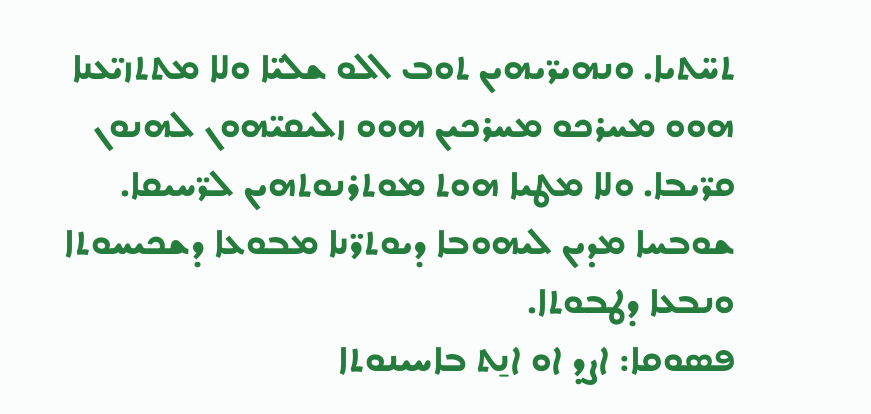ܬܚ̈ܬܝܐ. ܘܢܗܝܪ̈ܝܗܝܢ ܬܘܒ ܐܠܘ ܫܠܝ̈ܐ ܘܠܐ ܡܬܬܙܝ̈ܥܢܐ ܗܘܘ ܡܚܪܟܘ ܡܚܪܟܝܢ ܗܘܘ ܙܠܝܩܝ̈ܗܘܢ ܠܗܢܘܢ ܩܪ̈ܝܒܐ. ܘܠܐ ܡܛܝܐ ܗܘܬ ܡܘܬܪܢܘܬܗܝܢ ܠܪ̈ܚܝܩܐ. ܫܘܒܚܐ ܡܕܝܢ ܠܝܗܘܒܐ ܕܝܘܬܪ̈ܢܐ ܡܒܘܥܐ ܕܫܟܝܚܘܬܐ ܘܢܒܥܐ ܕܛܒܘܬܐ.
ܦܣܘܩܐ: ܐܨܕ ܐܘ ܐܢ̱ܬ ܒܐܚܝܢܘܬܐ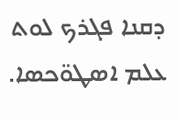ܕܩܢܐ ܦܓܪܟ ܠܘܬ ܥܠܡ ܐܣܛܘ̈ܟܣܐ.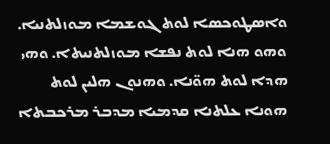ܘܐܣܛܘܟܣܐ ܠܘܬ ܓܘܫܡܐ ܡܘܙܠܬܢܝܐ. ܘܗܘ ܗܢܐ ܠܘܬ ܢܦܫܐ ܡܘܙܠܬܢܝܬܐ. ܘܗܝ ܗܕܐ ܠܘܬ ܗܘ̈ܢܐ. ܘܗܢܘܢ ܗܠܝܢ ܠܘܬ ܗܘܢܐ ܥܠܬܢܐ ܩܕܡܝܐ ܡܕܒܪ ܡܪܟܒܬܐ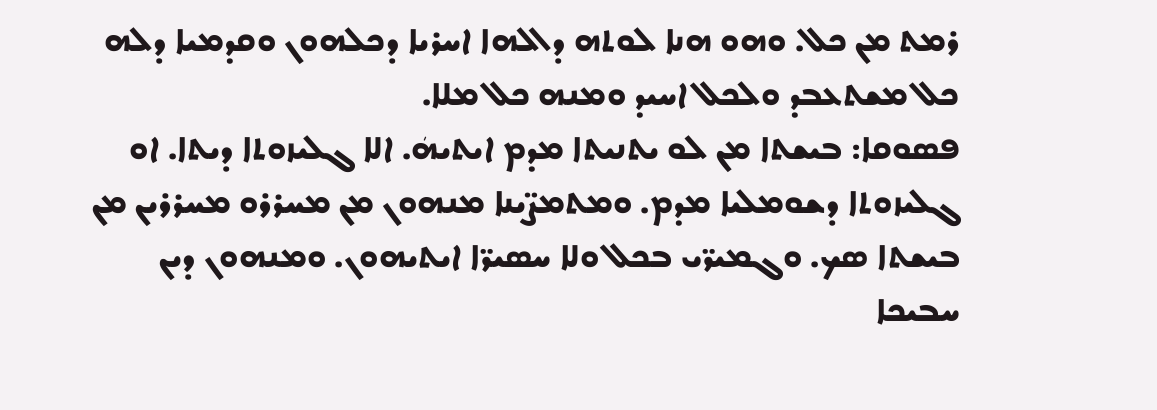ܪܡܬ ܡܢ ܟܠ. ܘܗܘ ܗܢܐ ܠܘܬܗ ܕܐܠܗܐ ܐܚܪܝܐ ܕܟܠܗܘܢ ܘܩܕܡܝܐ ܕܠܗ ܟܠ ܡܫܬܥܒܕ ܘܠܟܠ ܐܚܝܕ ܘܡܢܗ ܟܠ ܡܠܐ.
ܦܣܘܩܐ: ܒܝܫܬܐ ܡܢ ܠܘ ܝܬܢܝܬܐ ܡܕܡ ܐܝܬܝܗܿ. ܐܠܐ ܓܠܝܙܘܬܐ ܕܝܬܐ. ܐܘ ܓܠܝܙܘܬܐ ܕܫܘܡܠܝܐ ܡܕܡ. ܘܡܬܡܨ̈ܝܢܐ ܡܢܗܘܢ ܡܢ ܡܚܪܪܘ ܡܚܪܪܝܢ ܡܢ ܒܝܫܬܐ ܣܟ. ܘܓܡܝܪ̈ܝ ܒܟܠ ܘܠܐ ܚܣܝܪ̈ܐ ܐܝܬܝܗܘܢ. ܘܡܢܗܘܢ ܕܝܢ ܚܒܝܟܐ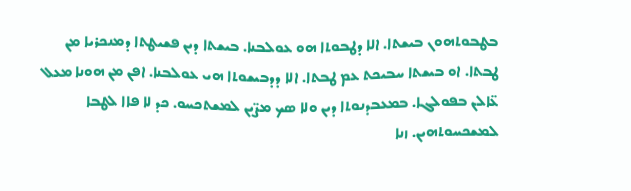ܒܛܒܘܬܗܘܢ ܒܝܫܬܐ. ܐܠܐ ܕܛܒܘܬܐ ܗܘ ܥܘܠܒܢܐ. ܒܝܫܬܐ ܕܝܢ ܦܫܝܛܬܐ ܕܡܢܟܪܝܐ ܡܢ ܛܒܬܐ. ܐܘ ܒܝܫܬܐ ܚܒܝܟܬ ܥܡ ܛܒܬܐ. ܐܠܐ ܕܕܒܝܫܘܬܐ ܗܝ ܥܘܠܒܢܐ. ܐܦܢ ܡܢ ܗܘܢܐ ܡܥܠ ܥ̈ܐܠܢ ܒܦܘܠܓܐ. ܒܡܥܒܕܢܘܬܐ ܕܝܢ ܘܠܐ ܣܟ ܡܨ̈ܝܢ ܠܡܫܬܟܚܘ. ܟܕ ܠܐ ܦܐܐ ܠܛܒܐ ܠܡܫܟܚܘܬܗܝܢ. ܙܢܐ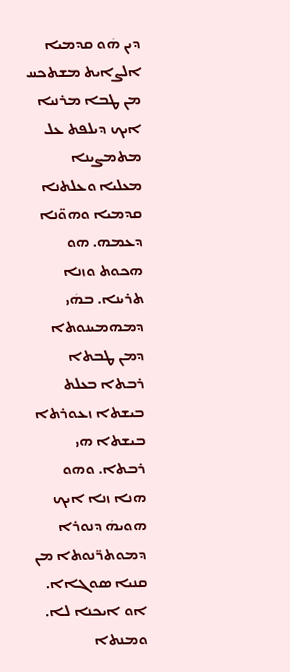ܕܝܢ ܗܿܘ ܩܕܡܝܐ ܐܠܨܐܝܬ ܡܫܬܟܚ ܡܢ ܛܒܐ ܡܪܢܝܐ ܐܝܟ ܕܝܠܦܬ ܥܠ ܡܬܡܨܝܢܐ ܡܥܠܝܐ ܘܥܠܬܢܐ ܩܕܡܝܐ ܘܗܘ̈ܢܐ ܕܥܡܗ. ܗܘ ܗܟܘܬ ܘܙܢܐ ܬܪܝܢܐ. ܒܗܿܝ ܕܡܗܡܝܢܘܬܐ ܕܡܢ ܛܒܬܐ ܪܒܬܐ ܒܥܠܬ ܒܝܫܬܐ ܙܥܘܪܬܐ ܒܝܫܬܐ ܗܝ ܪܒܬܐ. ܘܗܘ ܗܢܐ ܙܢܐ ܐܝܟ ܗܘܝܗܿ ܕܢܘܪܐ ܕܡܘܬܪ̈ܢܘܬܐ ܡܢ ܩܢܝܐ ܣܘܓܐܐ. ܐܘ ܐܝܟܢܐ ܠܐ. ܘܡܢܬܐ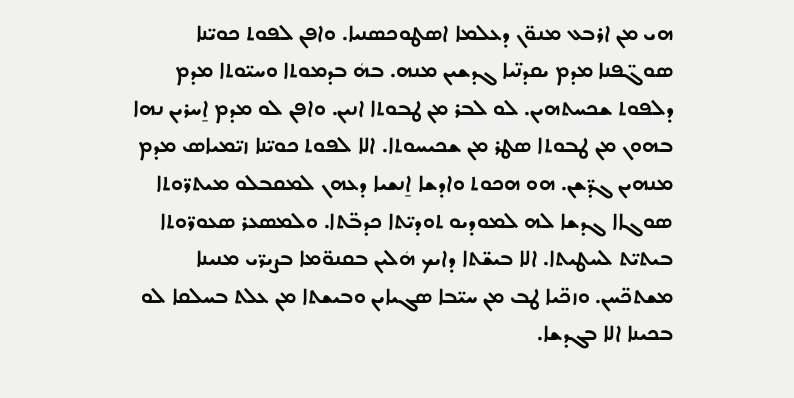ܗܝ ܡܢ ܐܪܒܥ ܡܢܘ̈ܢ ܕܥܠܡܐ ܐܣܛܘܟܣܢܝܐ. ܘܐܦܢ ܠܦܘܬ ܟܘܝ̈ܢܐ ܣܘܓ̈ܦܢܐ ܡܕܡ ܝܩܕܢ̈ܝܐ ܓܕܫܝܢ ܡܢܗ. ܒܗܿ ܒܕܡܘܬܐ ܘܚܝ̈ܘܬܐ ܡܕܡ ܕܠܦܘܬ ܫܟܚܬܗܝܢ. ܠܘ ܠܒܪ ܡܢ ܛܒܘܬܐ ܐܢܝܢ. ܘܐܦܢ ܠܘ ܡܕܡ ܐ̱ܚܪܝܢ ܢܗܐ ܒܗܘܢ ܡܢ ܛܒܘܬܐ ܣܛܪ ܡܢ ܫܟܝܚܘܬܐ. ܐܠܐ ܠܦܘܬ ܟܘܝ̈ܢܐ ܙܝ̈ܡܝܐܣ ܡܕܡ ܡܢܗܝܢ ܓܕ̈ܫܢ. ܗܘ ܗܟܘܬ ܘܐܕܫܐ ܐ̱ܢܫܝܐ ܕܥܗܢ ܠܡܩܒܠܘ ܡܝܬܪ̈ܘܬܐ ܣܘܓܐܐ ܓܕܫܐ ܠܗ ܠܡܘܕܝܘ ܬܘܕܝ̈ܬܐ ܟܕܒ̈ܬܐ. ܘܠܡܣܥܪ ܣܥܘܪ̈ܘܬܐ ܒܝܬܝ̈ܬ ܠܚܛܝܬܐ. ܐܠܐ ܒܝܫ̈ܬܐ ܕܐܝܟ ܗܿܠܝܢ ܒܩܢܘ̈ܡܐ ܒܨܝܪ̈ܝ ܡܢܝܢܐ ܡܫܬܟ̈ܚܢ. ܘܙܟ̈ܝܐ ܛܒ ܡܢ ܚܝ̈ܒܐ ܣܓܝܐܝܢ ܘܒܝܫܬܐ ܡܢ ܥܠܬ ܒܚܠܩܐ ܠܘ ܒܟܝܢܐ ܐܠܐ ܒܓܕܫܐ.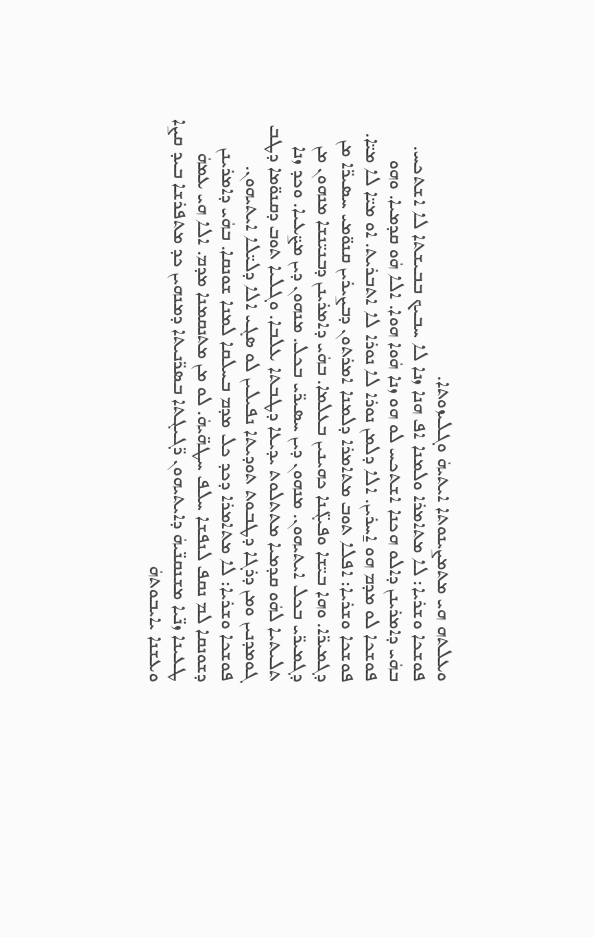ܘܥܠܬܗ ܗܝ ܡܬܡܨܝܢܘܬܐ ܐܝܬܝܗܿ ܘܓܠܝܙܘܬܐ.
ܦܘܫܟܐ ܘܫܪܝܐ: ܠܐ ܡܬܐܡܪܐ ܘܠܡܢܐ ܐܦ ܗܢܐ ܙܢܐ ܠܐ ܚܒܝܟ ܒܒܝܫܬܐ ܠܐ ܐܫܬܟܚ. ܒܗܿܝ ܕܐܡܪܝܢܢ ܕܐܠܘ ܗܟܢܐ ܐܫܬܟܚ ܠܘ ܗܘ ܙܢܐ ܗܿܘܐ ܗܘܐ. ܐܠܐ ܗܿܘ ܩܕܡܝܐ. ܘܗܘ ܦܘܫܟܐ ܠܘ ܡܕܡ ܗܘ ܐ̱ܚܪܝܢ. ܐܠܐ ܕܠܡܢ ܢܘܪܐ ܠܐ ܢܘܪܐ ܠܐ ܐܬܒܪܝܬ. ܐܘ ܡܝ̈ܐ ܠܐ ܡܝ̈ܐ.
ܦܘܫܟܐ ܘܫܪܝܐ: ܐܦܠܐ ܬܘܒ ܡܬܐܡܪܐ ܕܠܡܢܐ ܐܡܪܬܘܢ ܕܒܨܝܪܝܢ ܩܢܘ̈ܡܝ ܚܣܝܪ̈ܐ ܡܢ ܕܓܡܝܪ̈ܐ. ܘܗܐ ܒܝ̈ܫܐ ܘܦܝܓ̈ܢܐ ܟܗܝܢܝܢ ܒܥܠܡܐ. ܒܗܿܝ ܕܐܡܪܝܢܢ ܕܒܢܝ̈ܢܫܐ ܡܢܗܘܢ ܡܢ ܕܓܡܝܪ̈ܝ ܒܟܠ ܐܝܬܝܗܘܢ. ܡܢܗܘܢ ܕܝܢ ܚܣܝܪ̈ܝ ܒܟܠ. ܡܢܗܘܢ ܕܝܢ ܡܨ̈ܥܝܐ. ܘܟܕ ܙܢܐ ܬܠܝܬܝܐ ܠܗܿܘ ܩܕܡܝܐ ܡܬܬܠܘܬ ܝܕܝܥܐ ܕܛܒܬܐ ܥܠܒܐ. ܘܓܠܝܐ ܬܘܒ ܕܩܢܘ̈ܡܐ ܕܛܒ ܓܘܡܕܢܝܢ ܘܡܢ ܕܪܓܐ ܕܛܒܘܬ ܬܘܕܝܬܐ ܢܦܝܠܝܢ ܠܘ ܣܓܝ ܐܠܐ ܕܠܝ̈ܠܐ ܐܝܬܝܗܘܢ.
ܦܘܫܟܐ ܘܫܪܝܐ: ܠܐ ܡܬܐܡܪܐ ܕܟܕ ܟܠ ܡܕܡ ܒܚܠܩܐ ܠܡܢܐ ܫܘܢܩܐ. ܒܗܿܝ ܕܐܡܪܝܢܢ ܕܫܘܢܩܐ ܠܡ ܢܩܦ ܠܢܦܫܐ ܚܠܦ ܚܛܗ̈ܝܗܿ. ܠܘ ܡܢ ܡܬܢܩܡܢܐ ܡܕܡ. ܐܠܐ ܗܝ ܥܡܗܿ ܛܥܝܢܐ ܙܢ̈ܝܐ ܡܫܢܩܢ̈ܝܗܿ ܕܐܝܬܝܗܘܢ ܪ̈ܓܝܓܬܐ ܒܣܪ̈ܢܝܬܐ ܕܡܢܗܝܢ ܟܕ ܡܬܦܪܫܐ ܒܝܕ ܩܨܐ ܘܥܫܢܐ ܝܐܝܒܘܬܗܿ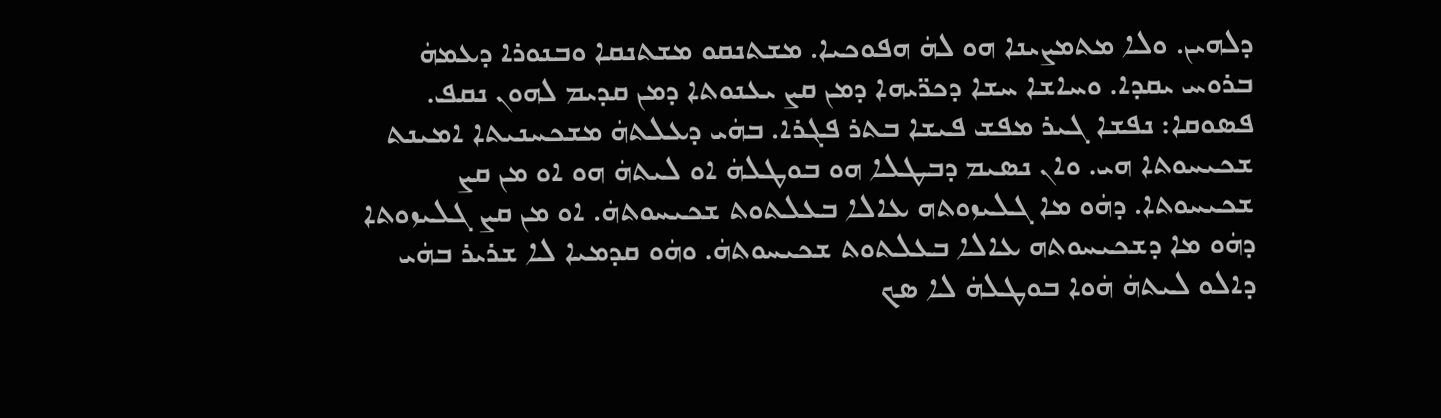ܕܠܗܝܢ. ܘܠܐ ܡܬܡܨܝܢܐ ܗܘ ܠܗܿ ܗܦܘܟܝܐ. ܡܫܬܢܩܘ ܡܫܬܢܩܐ ܘܒܢܘܪܐ ܕܥܡܗܿ ܒܪܘܚ ܝܩܕܐ. ܘܚܐܫܐ ܚܫܐ ܕܟܪ̈ܝܗܐ ܕܡܢ ܩܨ ܝܥܢܘܬܐ ܕܡܢ ܩܕܝܡ ܠܗܘܢ ܢܩܦ.
ܦܣܘܩܐ: ܢܦܫܐ ܓܝܪ ܡܦܫ ܦܝܫܐ ܒܬܪ ܦܓܪܐ. ܒܗܿܝ ܕܥܠܬܗܿ ܡܫܟܚܢܝܬܐ ܐܡܝܢܬ ܫܟܝܚܘܬܐ ܗܝ. ܘܐܢ ܢܣܝܡ ܕܒܛܠܐ ܗܘ ܒܘܛܠܗܿ ܐܘ ܠܝܬܗܿ ܗܘ ܐܘ ܡܢ ܩܨ ܫܟܝܚܘܬܐ. ܕܗܿܘ ܡܐ ܓܠܝܙܘܬܗ ܥܐܠܐ ܒܥܠܬܘܬ ܫܟܝܚܘܬܗܿ. ܐܘ ܡܢ ܩܨ ܓܠܝܙܘܬܐ ܕܗܿܘ ܡܐ ܕܫܟܝܚܘܬܗ ܥܐܠܐ ܒܥܠܬܘܬ ܫܟܝܚܘܬܗܿ. ܘܗܿܘ ܩܕܡܝܐ ܠܐ ܫܪܝܪ ܒܗܿܝ ܕܐܠܘ ܠܝܬܗܿ ܗܿܘܐ ܒܘܛܠܗܿ ܠܐ ܣܟ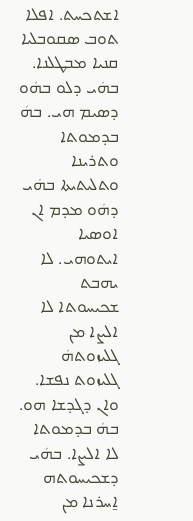ܐܫܬܟܚܬ. ܐܦܠܐ ܬܘܒ ܣܩܘܒܠܝܐ ܩܢܝܐ ܡܒܛܠܢܐ. ܒܗܿܝ ܕܠܘ ܒܗܿܘ ܕܣܝܡ ܗܝ. ܒܗܿ ܒܕܡܘܬܐ ܘܬܪܝܢܐ ܘܬܠܝܬܝܬܐ ܒܗܿܝ ܕܗܿܘ ܡܕܡ ܐܢ ܐܘܣܝܐ ܐܝܬܘܗܝ. ܠܐ ܝܗܒܬ ܫܟܝܚܘܬܐ ܠܐ ܐܠܨܐ ܡܢ ܓܠܝܙܘܬܗܿ ܓܠܝܙܘܬ ܢܦܫܐ. ܘܐܢ ܕܓܕܫܐ ܗܘ. ܒܗܿ ܒܕܡܘܬܐ ܠܐ ܐܠܨܐ. ܒܗܿܝ ܕܫܟܝܚܘܬܗ ܐ̱ܚܪܢܐ ܡܢ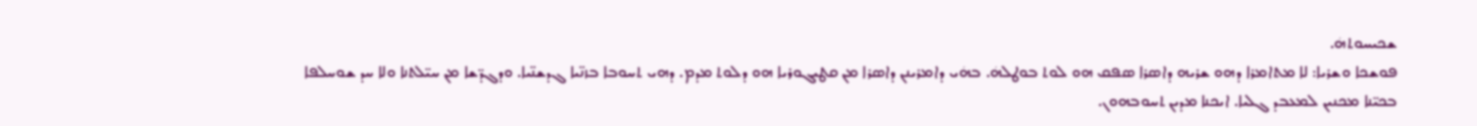ܫܟܝܚܘܬܗܿ.
ܦܘܫܟܐ ܘܫܪܝܐ: ܠܐ ܡܬܐܡܪܐ ܕܗܘ ܫܪܝܗ ܕܐܣܪܐ ܣܦܩ ܗܘ ܠܘܬ ܒܘܛܠܗܿ. ܒܗܿܝ ܕܐܡܪܝܢܢ ܕܐܣܪܐ ܡܢ ܩܛܝܓܘܪܝܐ ܗܘ ܕܠܘܬ ܡܕܡ. ܕܗܝ ܬܚܘܒܐ ܒܙܢ̈ܝܐ ܓܕܫܢ̈ܝܐ. ܘܕܓܕ̈ܫܐ ܡܢ ܚܝ̈ܠܬܢܐ ܘܠܐ ܚܕ ܫܘܚܠܦܐ ܒܟܝ̈ܢܐ ܡܟܢܝܢ ܠܡܥܒܕ ܓܠܝܐ. ܐܝܟܢܐ ܡܕܝܢ ܬܚܘܒܗܘܢ.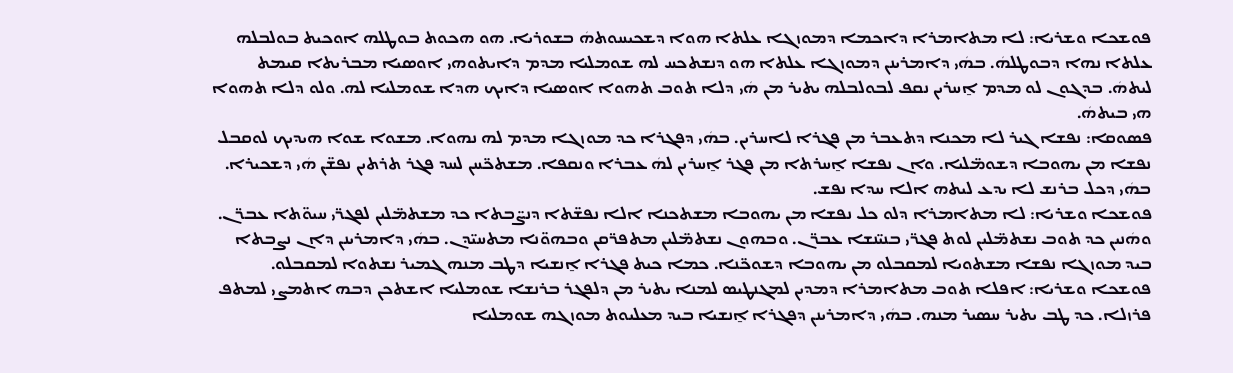ܦܘܫܟܐ ܘܫܪܝܐ: ܠܐ ܡܬܐܡܪܐ ܕܐܟܡܐ ܕܡܘܙܓܐ ܥܠܬܐ ܗܘܐ ܕܫܟܝܚܘܬܗܿ ܒܫܘܪܝܐ. ܗܘ ܗܟܘܬ ܒܘܛܠܗ ܐܘܟܝܬ ܒܘܠܒܠܗ ܥܠܬܐ ܢܗܐ ܕܒܘܛܠܗܿ. ܒܗܿܝ ܕܐܡܪܝܢܢ ܕܡܘܙܓܐ ܥܠܬܐ ܗܘ ܕܢܫܬܟܚ ܠܗ ܫܘܡܠܝܐ ܡܕܡ ܕܐܝܬܘܗܝ ܐܘܣܝܐ ܡܒܪܝܬܐ ܩܝܡܬ ܠܝܬܗܿ. ܒܕܓܘܢ ܠܘ ܡܕܡ ܐ̱ܚܪܝܢ ܢܩܦ ܠܒܘܠܒܠܗ ܝܬܝܪ ܡܢ ܗܿܝ ܕܠܐ ܬܘܒ ܬܗܘܐ ܐܘܣܝܐ ܕܐܝܟ ܗܕܐ ܫܘܡܠܝܐ ܠܗ. ܘܠܘ ܕܠܐ ܬܗܘܐ ܗܝ ܒܝܬܗܿ.
ܦܣܘܩܐ: ܢܦܫܐ ܓܝܪ ܠܐ ܡܟܢܐ ܕܬܥܒܪ ܡܢ ܦܓܪܐ ܠܐܚܪܝܢ. ܒܗܿܝ ܕܦܓܪܐ ܟܕ ܡܘܙܓܐ ܡܕܡ ܠܗ ܢܗܘܐ. ܡܫܘܐ ܫܘܐ ܗܝܕܝܟ ܠܘܩܒܠ ܢܦܫܐ ܡܢ ܝܗܘܒܐ ܕܫܘܡ̈ܠܝܐ. ܘܐܢ ܢܦܫܐ ܐ̱ܚܪܬܐ ܡܢ ܦܓܪ ܐ̱ܚܪܝܢ ܠܗܿ ܥܒܪܐ ܘܢܩܦܐ. ܡܫܬܟ̈ܚܢ ܠܚܕ ܦܓܪ ܬܪܬܝܢ ܢܦܫ̈ܢ ܗܿܝ ܕܫܟܝܪܐ. ܒܗܿܝ ܕܟܠ ܒܪܢܫ ܠܐ ܝܕܥ ܠܝܬܗ ܐܠܐ ܚܕܐ ܢܦܫ.
ܦܘܫܟܐ ܘܫܪܝܐ: ܠܐ ܡܬܐܡܪܐ ܕܠܘ ܟܠ ܢܦܫܐ ܡܢ ܝܗܘܒܐ ܡܫܬܟܢܐ ܐܠܐ ܢܦܫ̈ܬܐ ܕܢܨ̈ܒܬܐ ܟܕ ܡܫܬܡ̈ܠܝܢ ܠܦܓܪ̈ܝ ܚܝܘ̈ܬܐ ܥܒܪ̈ܢ. ܘܗܿܢܝܢ ܟܕ ܬܘܒ ܢܫܬܡ̈ܠܝܢ ܠܘܬ ܦܓܪ̈ܝ ܒܢܝ̈ܢܫܐ ܥܒܪ̈ܢ. ܘܒܗܘܢ ܢܫܬܡ̈ܠܝܢ ܡܬܦܪ̈ܩܢ ܘܒܗܘ̈ܢܐ ܡܬܚܝ̈ܕܢ. ܒܗܿܝ ܕܐܡܪܝܢܢ ܕܐܢ ܢܨܒܬܐ ܒܝܕ ܡܘܙܓܐ ܢܦܫܐ ܡܫܬܘܝܐ ܠܡܩܒܠܘ ܡܢ ܝܗܘܒܐ ܕܫܘܟ̈ܢܐ. ܟܡܐ ܟܝܬ ܦܓܪܐ ܐ̱ܢܫܝܐ ܕܛܒ ܡܢܗ ܓܡܝܪ ܢܫܬܘܐ ܠܡܩܒܠܘ.
ܦܘܫܟܐ ܘܫܪܝܐ: ܐܦܠܐ ܬܘܒ ܡܬܐܡܪܐ ܕܡܕܝܢ ܠܡܓܢܛܝܣ ܠܡܢܐ ܝܬܝܪ ܡܢ ܕܠܦܓܪ ܒܪܢܫܐ ܫܘܡܠܝܐ ܐܫܬܟܢ ܕܒܗ ܐܬܡܨܝ ܠܡܬܦ ܦܪܙܠܐ. ܟܕ ܛܒ ܝܬܝܪ ܚܣܝܪ ܡܢܗ. ܒܗܿܝ ܕܐܡܪܝܢܢ ܕܦܓܪܐ ܐ̱ܢܫܝܐ ܒܝܕ ܡܥܠܝܘܬ ܡܘܙܓܗ ܫܘܡܠܝܐ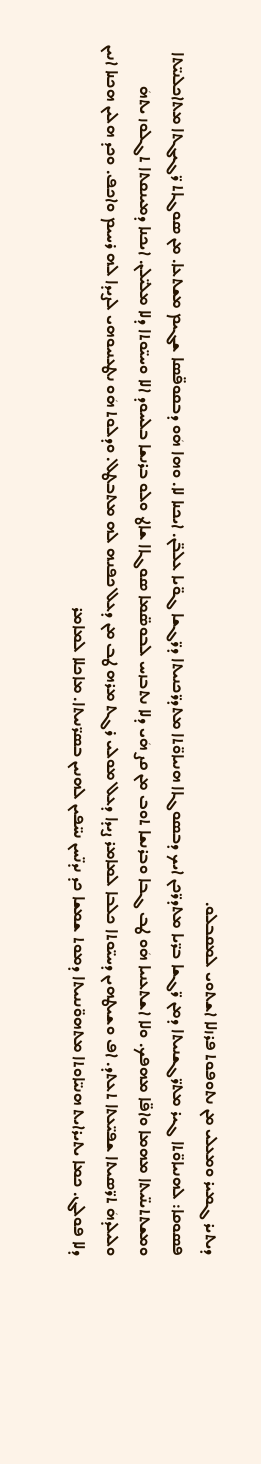ܕܝܬܝܪ ܓܡܝܪ ܘܡܥܠܝ ܡܢ ܢܬܘܦܘܬ ܦܪܙܠܐ ܐܫܬܘܝ ܠܡܩܒܠܘ.
ܦܣܘܩܐ: ܠܗܢܝܐܘ̈ܬܐ ܓܝܪ ܡܬܪ̈ܓܫܢܝܬܐ ܕܡܢ ܪ̈ܓܫܐ ܒܪ̈ܝܐ ܡܬܕܪ̈ܟܢ ܐܝܟ ܕܒܣܘܓܐܐ ܗܢܝܐܘ̈ܬܐ ܡܬܕܪ̈ܟܢܝܬܐ ܕܪ̈ܓܫܐ ܓܘ̈ܝܐ ܥܠܒ̈ܢ. ܐܝܟܢܐ ܠܐ. ܘܗܐ ܗܿܘ ܕܒܩܘܦ̈ܣܐ ܫܓܝܡ ܡܫܬܥܐ. ܡܢ ܣܘܓܐܬ ܪ̈ܓܝܓܬܐ ܡܬܐܟܠܢܝ̈ܬܐ ܘܡܫܬܬܝܢ̈ܝܬܐ ܡܗܡܐ ܘܐܦ̈ܐ ܡܗܦܟ. ܘܠܐ ܐܫܬܥܢܝܐ ܗܿܘ ܛܒ ܓܒܐ ܘܒܪܢܫܐ ܬܘܒ ܡܢ ܩܨ ܗܿܝ ܕܠܐ ܢܬܒܙܚ ܠܒܘܣ̈ܡܐ ܣܘܓܐܐ ܫܐܛ ܘܠܘ ܒܪܢܫܐ ܒܠܚܘܕ ܐܠܐ ܘܚܝ̈ܘܬܐ ܕܠܐ ܡܠܝ̈ܠܢ. ܐܝܟܢܐ ܕܡܝܢܩܬܐ ܬܓܠܘܙ ܝܬܗܿ ܘܠܝܠܕܗܿ ܬܪ̈ܣܝܬܐ ܫܦܝ̈ܥܬܐ ܬܥܬܕ. ܐܦ ܘܫܝܛܗܝܢ ܕܚܝ̈ܘܬܐ ܟܠܒܐ ܠܡܐܡܪ ܨܝܕܐ ܕܥܠ ܡܘܠܝ ܪܓܬ ܡܪܗ ܛܒ ܡܢ ܕܥܠ ܟܦܢܗ ܠܗ ܡܬܒܛܠ. ܘܕܠܘܬ ܗܿܘ ܢܛܥܢܝܘܗܝ ܠܨܝܕܐ ܠܗ ܪܚܝܡ ܘܐܟܦ. ܘܟܕ ܗܠܝܢ ܗܟܢܐ ܐܢܝܢ ܕܠܐ ܦܘܠܓ. ܟܡܐ ܝܬܝܪܐܝܬ ܗܢܝ̈ܐܘܬܐ ܡܬܗܘ̈ܢܢܝܬܐ ܕܡܘܬ ܫܡܫܐ ܟܕ ܢܕܢ̈ܚܢ ܢܚ̈ܦܝܢ ܠܗܢܝܢ ܒܣܪ̈ܢܝܬܐ. ܡܐܟܠܐ ܠܡܐܡܪ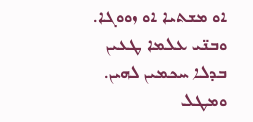ܐܘ ܡܫܬܝܐ ܐܘ ܙܘܘܓܐ. ܘܒܢ̈ܝ ܥܠܡܐ ܛܥܝܢ ܒܕܠܐ ܚܟܡܝܢ ܠܗܝܢ. ܘܡܛܠ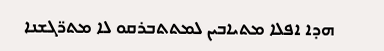ܗܕܐ ܐܦܠܐ ܡܬܝܐܒܝܢ ܠܡܬܬܒܪܩܘ ܠܐ ܡܬܪ̈ܓܫܢܐ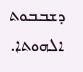ܕܫܒܒܘܬ ܐܠܗܘܬܐ.